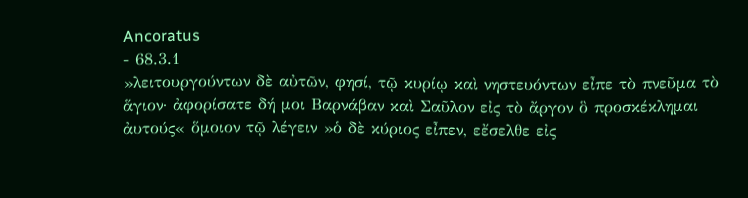Ancoratus
- 68.3.1
»λειτουργούντων δὲ αὐτῶν, φησί, τῷ κυρίῳ καὶ νηστευόντων εἶπε τὸ πνεῦμα τὸ ἅγιον· ἀφορίσατε δή μοι Βαρνάβαν καὶ Σαῦλον εἰς τὸ ἄργον ὃ προσκέκλημαι ἀυτούς« ὅμοιον τῷ λέγειν »ὁ δὲ κύριος εἶπεν, εἔσελθε εἰς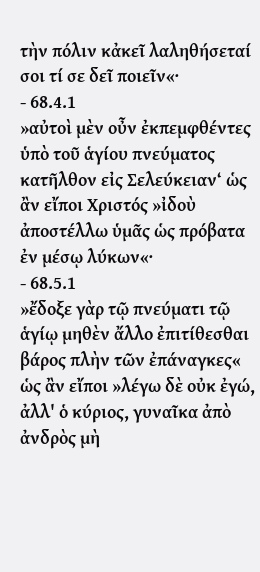τὴν πόλιν κἀκεῖ λαληθήσεταί σοι τί σε δεῖ ποιεῖν«·
- 68.4.1
»αὐτοὶ μὲν οὖν ἐκπεμφθέντες ὑπὸ τοῦ ἁγίου πνεύματος κατῆλθον εἰς Σελεύκειαν‘ ὡς ἂν εἴποι Χριστός »ἰδοὺ ἀποστέλλω ὑμᾶς ὡς πρόβατα ἐν μέσῳ λύκων«·
- 68.5.1
»ἔδοξε γὰρ τῷ πνεύματι τῷ ἁγίῳ μηθὲν ἄλλο ἐπιτίθεσθαι βάρος πλὴν τῶν ἐπάναγκες« ὡς ἂν εἴποι »λέγω δὲ οὐκ ἐγώ, ἀλλ' ὁ κύριος, γυναῖκα ἀπὸ ἀνδρὸς μὴ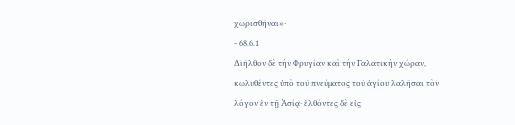χωρισθῆναι«·
- 68.6.1
Διῆλθον δὲ τὴν Φρυγίαν καὶ τὴν Γαλατικὴν χώραν, κωλυθέντες ὑπὸ τοῦ πνεύματος τοῦ ἀγίου λαλῆσαι τὸν λόγον ἐν τῇ Ἀσίᾳ· ἐλθόντες δὲ εἰς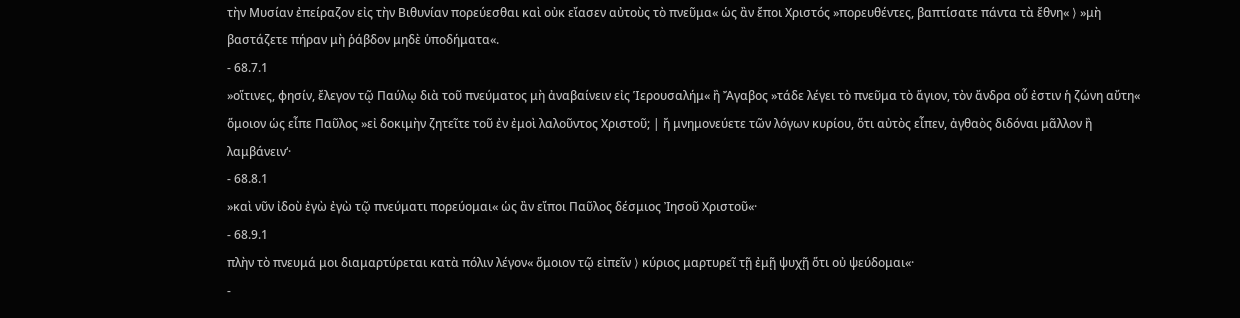τὴν Μυσίαν ἐπείραζον εἰς τὴν Βιθυνίαν πορεύεσθαι καὶ οὐκ εἴασεν αὐτοὺς τὸ πνεῦμα« ὡς ἂν ἔποι Χριστός »πορευθέντες, βαπτίσατε πάντα τὰ ἔθνη« ⟩ »μὴ βαστάζετε πήραν μὴ ῥάβδον μηδὲ ὑποδήματα«.
- 68.7.1
»οἵτινες, φησίν, ἔλεγον τῷ Παύλῳ διὰ τοῦ πνεύματος μὴ ἀναβαίνειν εἰς Ἱερουσαλήμ« ἢ Ἄγαβος »τάδε λέγει τὸ πνεῦμα τὸ ἅγιον, τὸν ἄνδρα οὗ ἐστιν ἡ ζώνη αὔτη« ὅμοιον ὡς εἶπε Παῦλος »εἰ δοκιμὴν ζητεῖτε τοῦ ἐν ἐμοὶ λαλοῦντος Χριστοῦ; | ἤ μνημονεύετε τῶν λόγων κυρίου, ὅτι αὐτὸς εἶπεν, ἀγθαὸς διδόναι μᾶλλον ἢ λαμβάνειν‘·
- 68.8.1
»καὶ νῦν ἰδοὺ ἐγὼ ἐγὼ τῷ πνεύματι πορεύομαι« ὡς ἂν εἴποι Παῦλος δέσμιος Ἰησοῦ Χριστοῦ«·
- 68.9.1
πλὴν τὸ πνευμά μοι διαμαρτύρεται κατὰ πόλιν λέγον« ὅμοιον τῷ εἰπεῖν ⟩ κύριος μαρτυρεῖ τῇ ἐμῇ ψυχῇ ὅτι οὐ ψεύδομαι«·
-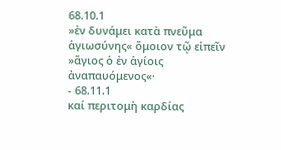68.10.1
»ἐν δυνάμει κατὰ πνεῦμα ἁγιωσύνης« ὅμοιον τῷ εἰπεῖν »ἅγιος ὁ ἐν ἁγίοις ἀναπαυόμενος«·
- 68.11.1
καί περιτομὴ καρδίας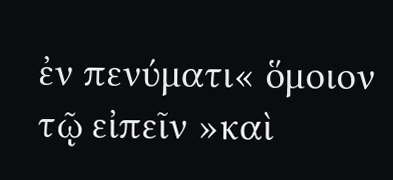ἐν πενύματι« ὅμοιον τῷ εἰπεῖν »καὶ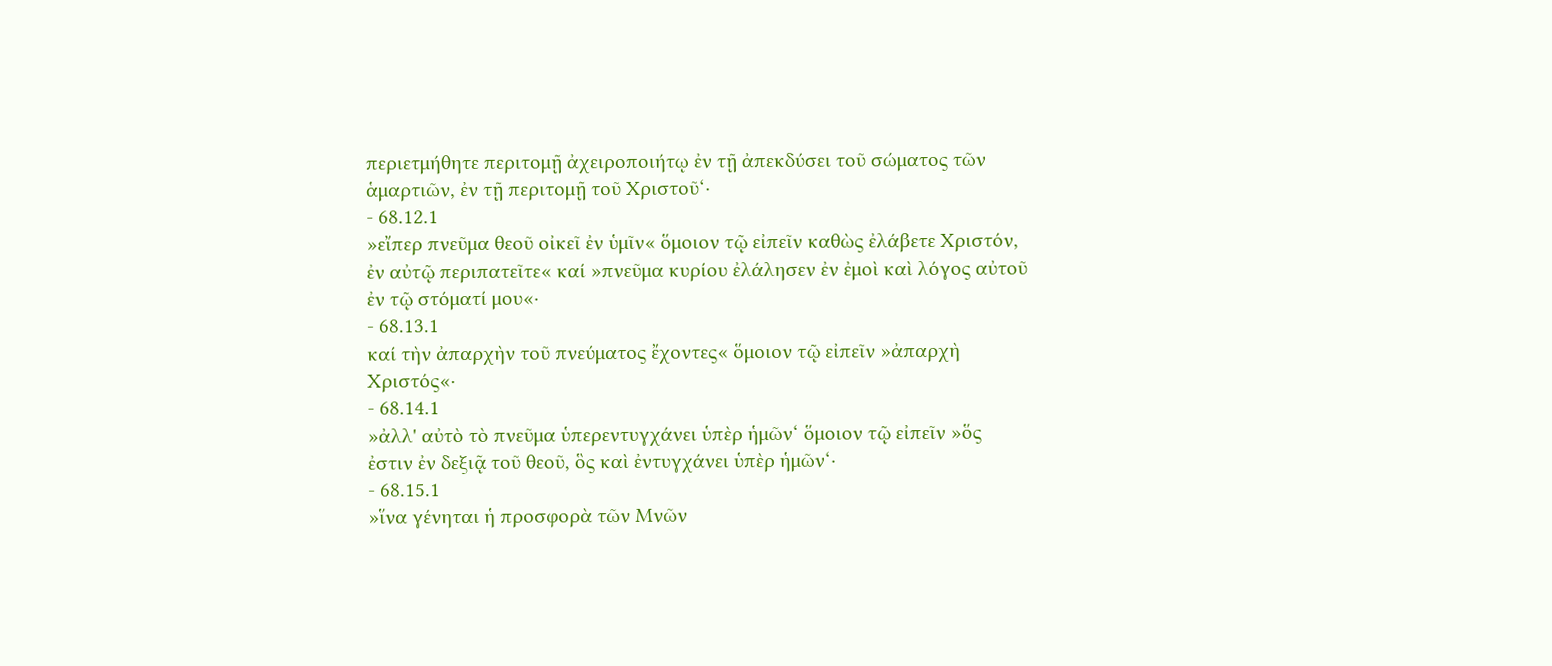περιετμήθητε περιτομῇ ἀχειροποιήτῳ ἐν τῇ ἀπεκδύσει τοῦ σώματος τῶν ἁμαρτιῶν, ἐν τῇ περιτομῇ τοῦ Χριστοῦ‘·
- 68.12.1
»εἴπερ πνεῦμα θεοῦ οἰκεῖ ἐν ὑμῖν« ὅμοιον τῷ εἰπεῖν καθὼς ἐλάβετε Χριστόν, ἐν αὐτῷ περιπατεῖτε« καί »πνεῦμα κυρίου ἐλάλησεν ἐν ἐμοὶ καὶ λόγος αὐτοῦ ἐν τῷ στόματί μου«·
- 68.13.1
καί τὴν ἀπαρχὴν τοῦ πνεύματος ἔχοντες« ὅμοιον τῷ εἰπεῖν »ἀπαρχὴ Χριστός«·
- 68.14.1
»ἀλλ' αὐτὸ τὸ πνεῦμα ὑπερεντυγχάνει ὑπὲρ ἡμῶν‘ ὅμοιον τῷ εἰπεῖν »ὅς ἐστιν ἐν δεξιᾷ τοῦ θεοῦ, ὃς καὶ ἐντυγχάνει ὑπὲρ ἡμῶν‘·
- 68.15.1
»ἵνα γένηται ἡ προσφορὰ τῶν Μνῶν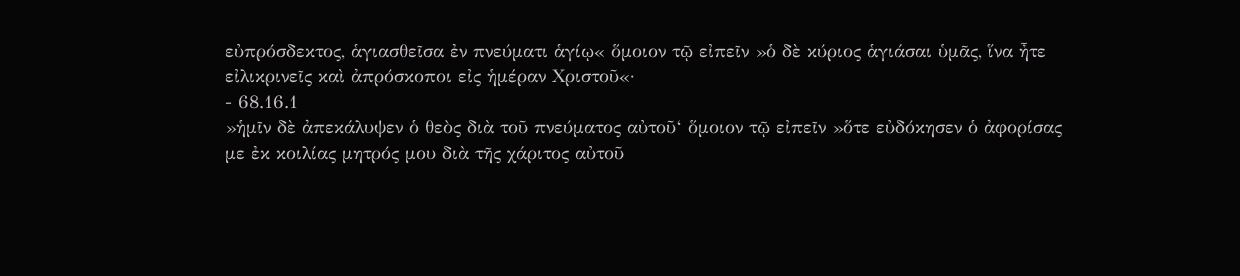εὐπρόσδεκτος, ἁγιασθεῖσα ἐν πνεύματι ἁγίῳ« ὅμοιον τῷ εἰπεῖν »ὁ δὲ κύριος ἁγιάσαι ὑμᾶς, ἵνα ἦτε εἰλικρινεῖς καὶ ἀπρόσκοποι εἰς ἡμέραν Χριστοῦ«·
- 68.16.1
»ἡμῖν δὲ ἀπεκάλυψεν ὁ θεὸς διὰ τοῦ πνεύματος αὐτοῦ‘ ὅμοιον τῷ εἰπεῖν »ὅτε εὐδόκησεν ὁ ἀφορίσας με ἐκ κοιλίας μητρός μου διὰ τῆς χάριτος αὐτοῦ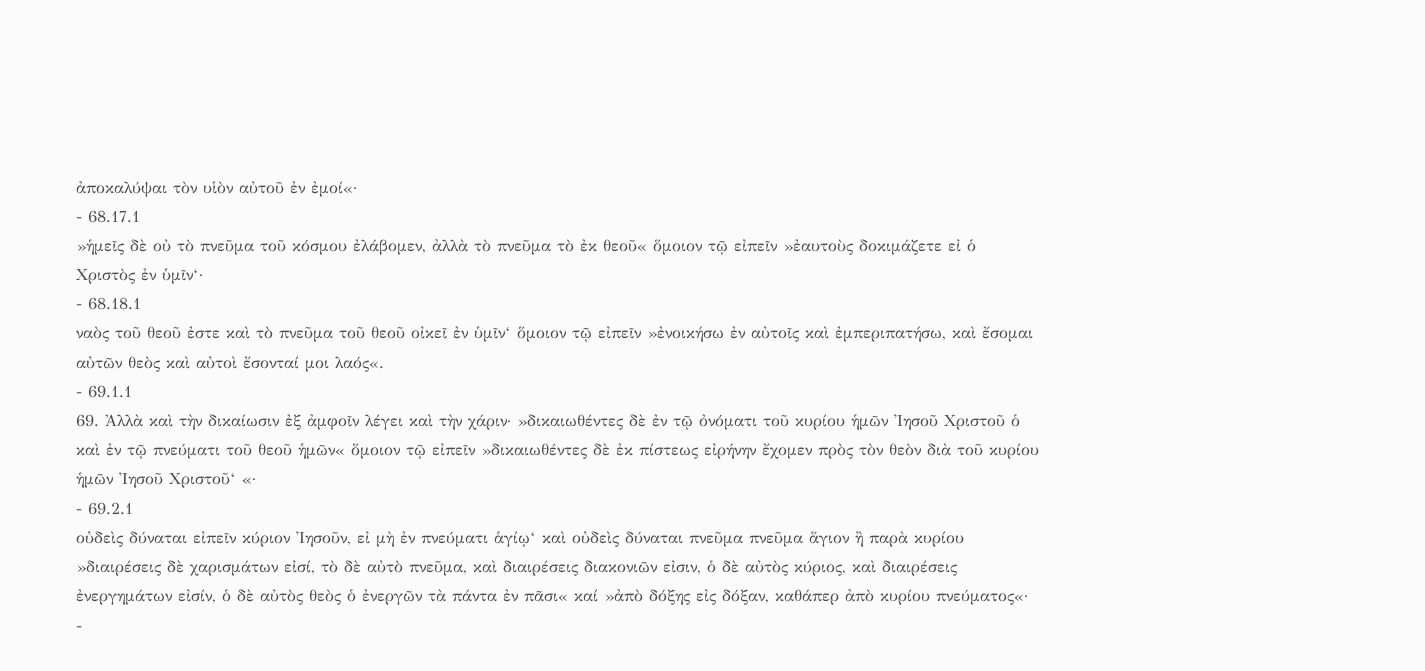ἀποκαλύψαι τὸν υἱὸν αὐτοῦ ἐν ἐμοί«·
- 68.17.1
»ἡμεῖς δὲ οὐ τὸ πνεῦμα τοῦ κόσμου ἐλάβομεν, ἀλλὰ τὸ πνεῦμα τὸ ἐκ θεοῦ« ὅμοιον τῷ εἰπεῖν »ἐαυτοὺς δοκιμάζετε εἰ ὁ Χριστὸς ἐν ὑμῖν‘·
- 68.18.1
ναὸς τοῦ θεοῦ ἐστε καὶ τὸ πνεῦμα τοῦ θεοῦ οἰκεῖ ἐν ὑμῖν‘ ὅμοιον τῷ εἰπεῖν »ἐνοικήσω ἐν αὐτοῖς καὶ ἐμπεριπατήσω, καὶ ἔσομαι αὐτῶν θεὸς καὶ αὐτοὶ ἔσονταί μοι λαός«.
- 69.1.1
69. Ἀλλὰ καὶ τὴν δικαίωσιν ἐξ ἀμφοῖν λέγει καὶ τὴν χάριν· »δικαιωθέντες δὲ ἐν τῷ ὀνόματι τοῦ κυρίου ἡμῶν Ἰησοῦ Χριστοῦ ὁ καὶ ἐν τῷ πνεύματι τοῦ θεοῦ ἡμῶν« ὅμοιον τῷ εἰπεῖν »δικαιωθέντες δὲ ἐκ πίστεως εἰρήνην ἔχομεν πρὸς τὸν θεὸν διὰ τοῦ κυρίου ἡμῶν Ἰησοῦ Χριστοῦ‘ «·
- 69.2.1
οὐδεὶς δύναται εἰπεῖν κύριον Ἰησοῦν, εἰ μὴ ἐν πνεύματι ἁγίῳ‘ καὶ οὐδεὶς δύναται πνεῦμα πνεῦμα ἅγιον ἢ παρὰ κυρίου »διαιρέσεις δὲ χαρισμάτων εἰσί, τὸ δὲ αὐτὸ πνεῦμα, καὶ διαιρέσεις διακονιῶν εἰσιν, ὁ δὲ αὐτὸς κύριος, καὶ διαιρέσεις ἐνεργημάτων εἰσίν, ὁ δὲ αὐτὸς θεὸς ὁ ἐνεργῶν τὰ πάντα ἐν πᾶσι« καί »ἀπὸ δόξης εἰς δόξαν, καθάπερ ἀπὸ κυρίου πνεύματος«·
-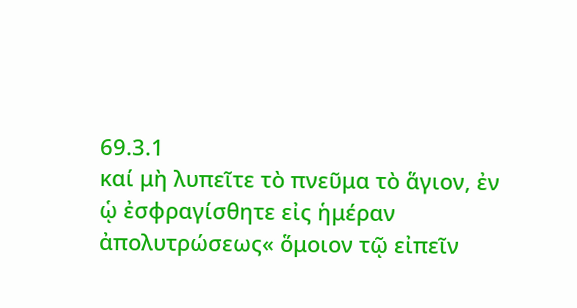69.3.1
καί μὴ λυπεῖτε τὸ πνεῦμα τὸ ἅγιον, ἐν ᾡ ἐσφραγίσθητε εἰς ἡμέραν ἀπολυτρώσεως« ὅμοιον τῷ εἰπεῖν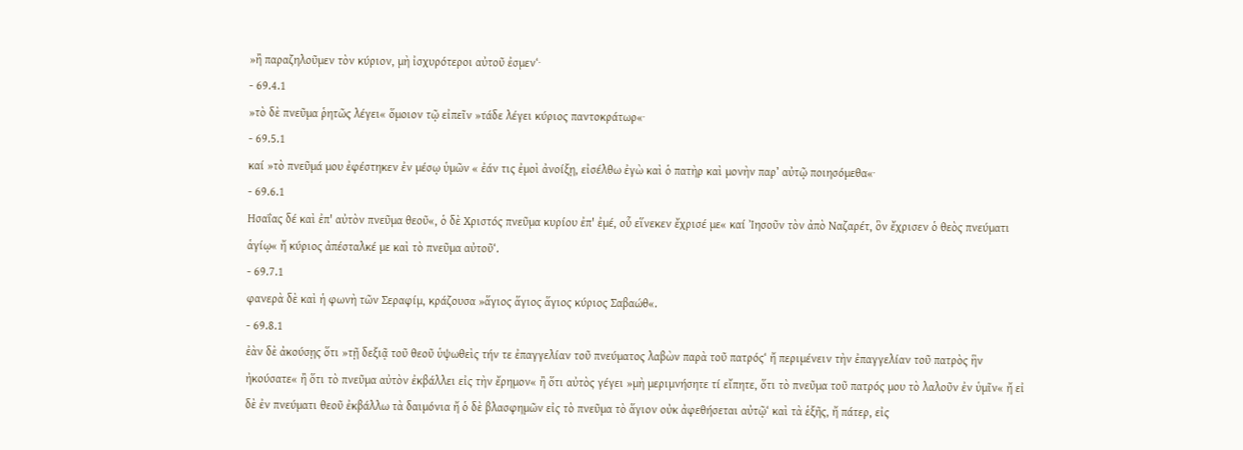»ἢ παραζηλοῦμεν τὸν κύριον, μὴ ἰσχυρότεροι αὐτοῦ ἐσμεν‘·
- 69.4.1
»τὸ δὲ πνεῦμα ῥητῶς λέγει« ὅμοιον τῷ εἰπεῖν »τάδε λέγει κύριος παντοκράτωρ«·
- 69.5.1
καί »τὸ πνεῦμά μου ἐφέστηκεν ἐν μέσῳ ὑμῶν « ἐάν τις ἐμοὶ ἀνοίξῃ, εἰσέλθω ἐγὼ καὶ ὁ πατὴρ καὶ μονὴν παρ’ αὐτῷ ποιησόμεθα«·
- 69.6.1
Ησαΐας δέ καὶ ἐπ' αὐτὸν πνεῦμα θεοῦ«, ὁ δὲ Χριστός πνεῦμα κυρίου ἐπ' ἐμέ, οὗ εἵνεκεν ἔχρισέ με« καί Ἰησοῦν τὸν ἀπὸ Ναζαρέτ, ὃν ἔχρισεν ὁ θεὸς πνεύματι ἁγίῳ« ἤ κύριος ἀπέσταλκέ με καὶ τὸ πνεῦμα αὐτοῦ‘.
- 69.7.1
φανερὰ δὲ καὶ ἡ φωνὴ τῶν Σεραφίμ, κράζουσα »ἅγιος ἅγιος ἅγιος κύριος Σαβαώθ«.
- 69.8.1
ἐὰν δὲ ἀκούσῃς ὅτι »τῇ δεξιᾷ τοῦ θεοῦ ὑψωθεὶς τήν τε ἐπαγγελίαν τοῦ πνεύματος λαβὼν παρὰ τοῦ πατρός‘ ἤ περιμένειν τὴν ἐπαγγελίαν τοῦ πατρὸς ἣν ἠκούσατε« ἢ ὅτι τὸ πνεῦμα αὐτὸν ἐκβάλλει εἰς τὴν ἔρημον« ἢ ὅτι αὐτὸς γέγει »μὴ μεριμνήσητε τί εἴπητε, ὅτι τὸ πνεῦμα τοῦ πατρός μου τὸ λαλοῦν ἐν ὑμῖν« ἤ εἰ δὲ ἐν πνεύματι θεοῦ ἐκβάλλω τὰ δαιμόνια ἤ ὁ δὲ βλασφημῶν εἰς τὸ πνεῦμα τὸ ἅγιον οὐκ ἀφεθήσεται αὐτῷ‘ καὶ τὰ ἑξῆς, ἤ πάτερ, εἰς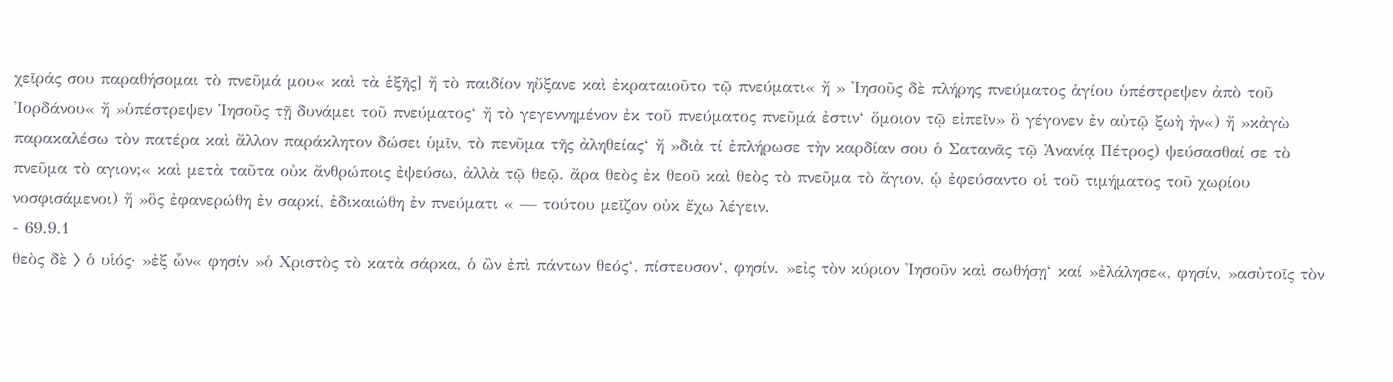χεῖράς σου παραθήσομαι τὸ πνεῦμά μου« καὶ τὰ ἑξῆς] ἤ τὸ παιδίον ηὔξανε καὶ ἐκραταιοῦτο τῷ πνεύματι« ἤ » Ἰησοῦς δὲ πλήρης πνεύματος ἁγίου ὑπέστρεψεν ἀπὸ τοῦ Ἰορδάνου« ἤ »ὑπέστρεψεν Ἰησοῦς τῇ δυνάμει τοῦ πνεύματος‘ ἤ τὸ γεγεννημένον ἐκ τοῦ πνεύματος πνεῦμά ἐστιν‘ ὅμοιον τῷ εἰπεῖν» ὃ γέγονεν ἐν αὐτῷ ξωὴ ἠν«) ἤ »κἀγὼ παρακαλέσω τὸν πατέρα καὶ ἄλλον παράκλητον δώσει ὑμῖν, τὸ πενῦμα τῆς ἀληθείας‘ ἤ »διὰ τί ἐπλήρωσε τὴν καρδίαν σου ὁ Σατανᾶς τῷ Ἀνανίᾳ Πέτρος) ψεύσασθαί σε τὸ πνεῦμα τὸ αγιον;« καὶ μετὰ ταῦτα οὐκ ἄνθρώποις ἐψεύσω, ἀλλὰ τῷ θεῷ. ἄρα θεὸς ἐκ θεοῦ καὶ θεὸς τὸ πνεῦμα τὸ ἄγιον, ᾡ ἐφεύσαντο οἱ τοῦ τιμήματος τοῦ χωρίου νοσφισάμενοι) ἤ »ὃς ἐφανερώθη ἐν σαρκί, ἐδικαιώθη ἐν πνεύματι « — τούτου μεῖζον οὐκ ἔχω λέγειν.
- 69.9.1
θεὸς δὲ ⟩ ὁ υἱός· »ἐξ ὧν« φησίν »ὁ Χριστὸς τὸ κατὰ σάρκα, ὁ ὢν ἐπὶ πάντων θεός‘, πίστευσον‘, φησίν. »εἰς τὸν κύριον Ἰησοῦν καὶ σωθήσῃ‘ καί »ἐλάλησε«, φησίν, »ασὐτοῖς τὸν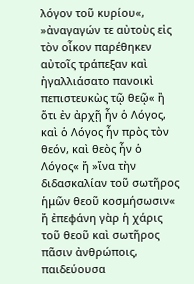λόγον τοῦ κυρίου«, »ἀναγαγών τε αὐτοὺς εἰς τὸν οἶκον παρέθηκεν αὐτοῖς τράπεξαν καὶ ἠγαλλιάσατο πανοικὶ πεπιστευκὼς τῷ θεῷ« ἢ ὅτι ἐν ἀρχῇ ἦν ὁ Λόγος, καὶ ὁ Λόγος ἦν πρὸς τὸν θεόν, καὶ θεὸς ἦν ὁ Λόγος« ἤ »ἵνα τὴν διδασκαλίαν τοῦ σωτῆρος ἡμῶν θεοῦ κοσμήσωσιν« ἤ ἐπεφάνη γὰρ ἡ χάρις τοῦ θεοῦ καὶ σωτῆρος πᾶσιν ἀνθρώποις, παιδεύουσα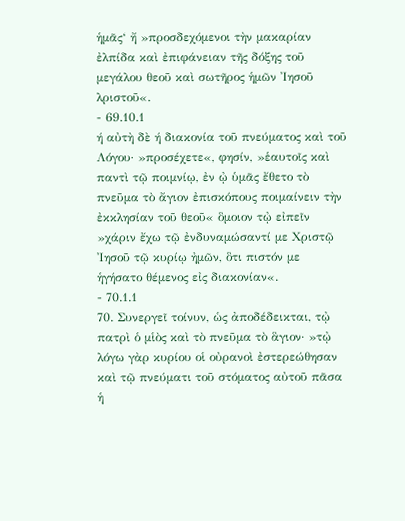ἡμᾶς‘ ἤ »προσδεχόμενοι τὴν μακαρίαν ἐλπίδα καὶ ἐπιφάνειαν τῆς δόξης τοῦ μεγάλου θεοῦ καὶ σωτῆρος ἡμῶν Ἰησοῦ λριστοῦ«.
- 69.10.1
ή αὐτὴ δὲ ή διακονία τοῦ πνεύματος καὶ τοῦ Λόγου· »προσέχετε«, φησίν, »ἑαυτοῖς καὶ παντὶ τῷ ποιμνίῳ, ἐν ᾠ ὑμᾶς ἔθετο τὸ πνεῦμα τὸ ἄγιον ἐπισκόπους ποιμαίνειν τὴν ἐκκλησίαν τοῦ θεοῦ« ὃμοιον τᾠ εἰπεῖν »χάριν ἔχω τῷ ἐνδυναμώσαντί με Χριστῷ Ἰησοῦ τῷ κυρίῳ ἠμῶν, ὃτι πιστόν με ἡγήσατο θέμενος εἰς διακονίαν«.
- 70.1.1
70. Συνεργεῖ τοίνυν, ὡς ἀποδέδεικται, τᾠ πατρὶ ὁ μἱὸς καὶ τὸ πνεῦμα τὸ ἃγιον· »τᾠ λόγω γὰρ κυρίου οἱ οὐρανοὶ ἐστερεώθησαν καὶ τῷ πνεύματι τοῦ στόματος αὐτοῦ πᾶσα ἡ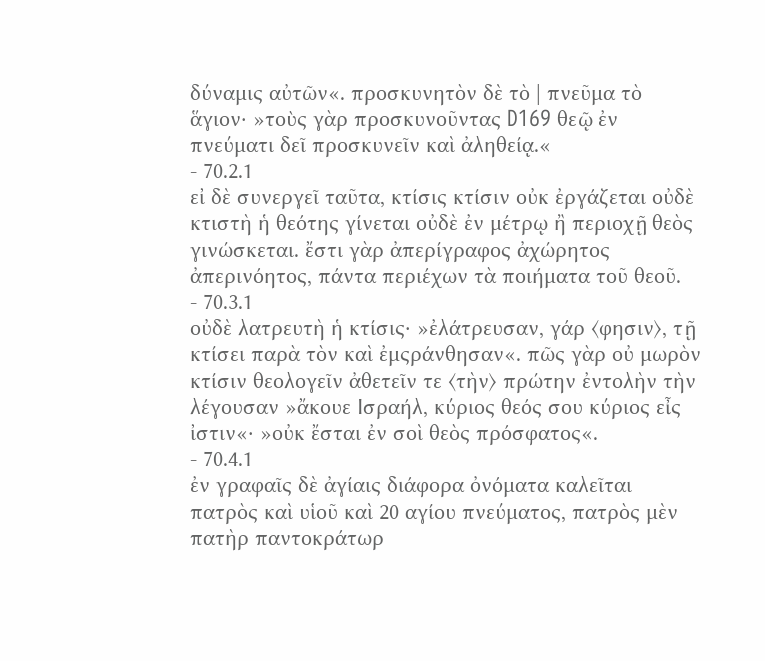δύναμις αὐτῶν«. προσκυνητὸν δὲ τὸ | πνεῦμα τὸ ἅγιον· »τοὺς γὰρ προσκυνοῦντας D169 θεῷ ἐν πνεύματι δεῖ προσκυνεῖν καὶ ἀληθείᾳ.«
- 70.2.1
εἰ δὲ συνεργεῖ ταῦτα, κτίσις κτίσιν οὐκ ἐργάζεται οὐδὲ κτιστὴ ἡ θεότης γίνεται οὐδὲ ἐν μέτρῳ ἢ περιοχῇ θεὸς γινώσκεται. ἔστι γὰρ ἀπερίγραφος ἀχώρητος ἀπερινόητος, πάντα περιέχων τὰ ποιήματα τοῦ θεοῦ.
- 70.3.1
οὐδὲ λατρευτὴ ἡ κτίσις· »ἐλάτρευσαν, γάρ ⟨φησιν⟩, τῇ κτίσει παρὰ τὸν καὶ ἐμςράνθησαν«. πῶς γὰρ οὐ μωρὸν κτίσιν θεολογεῖν ἀθετεῖν τε ⟨τὴν⟩ πρώτην ἐντολὴν τὴν λέγουσαν »ἄκουε Ισραήλ, κύριος θεός σου κύριος εἶς ἰστιν«· »οὐκ ἔσται ἐν σοὶ θεὸς πρόσφατος«.
- 70.4.1
ἐν γραφαῖς δὲ ἀγίαις διάφορα ὀνόματα καλεῖται πατρὸς καὶ υἱοῦ καὶ 20 αγίου πνεύματος, πατρὸς μὲν πατὴρ παντοκράτωρ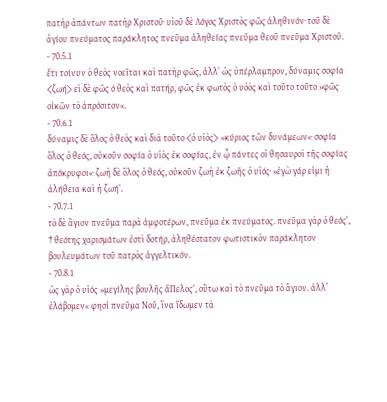πατὴρ ἁπάντων πατὴρ Χριστοῦ· υἱοῦ δὲ Λόγος Χριστὸς φῶς ἀληθινόν· τοῦ δὲ ἁγίου πνεύματος παράκλητος πνεῦμα ἀληθείας πνεῦμα θεοῦ πνεῦμα Χριστοῦ.
- 70.5.1
ἔτι τοίνυν ὸ θεὸς νοεῖται καὶ πατὴρ φῶς, ἀλλ᾿ ὡς ὺπέρλαμπρον, δύναμις σοφία ⟨ζωή⟩ εὶ δὲ φῶς ό θεὸς καὶ πατήρ, φῶς ἐκ φωτὸς ὸ υὁὸς καὶ τοῦτο τοῦτο »φῶς οἰκῶν τὸ ἀπρόσιτον«.
- 70.6.1
δύναμις δὲ ὃλος ὁ θεὸς καὶ διὰ τοῦτο ⟨ὁ υἱὸς⟩ »κύριος τῶν δυνάμεων«· σοφία ὃλος ὁ θεός, οὐκοῦν σοφία ὁ υἱὸς ἐκ σοφίας, ἐν ᾦ πάντες οἱ θησαυροὶ τῆς σοφίας ἀπόκρυφοι«· ζωὴ δὲ ὃλος ὁ θεός, οὐκοῦν ζωὴ ἐκ ζωῆς ὁ υἱός· »ἐγὼ γάρ εἰμι ἡ ἀλήθεια καὶ ἡ ζωή‘.
- 70.7.1
τὸ δὲ ἃγιον πνεῦμα παρὰ ἀμφοτέρων, πνεῦμα ἐκ πνεύματος. πνεῦμα γὰρ ὁ θεός‘, † θεότης χαρισμάτων ἐστὶ δοτήρ, ἀληθέστατον φωτιστικὸν παράκλητον βουλευμάτων τοῦ πατρὸς ἀγγελτικόν.
- 70.8.1
ὡς γὰρ ὁ υἱός »μεγίλης βουλῆς ἄΠελος‘, οὓτω καὶ τὸ πνεῦμα τὸ ἃγιον. ἀλλ’ ἐλάβομεν« φησἰ πνεῦμα Νοῦ, ἳνα ἴδωμεν τὰ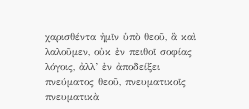χαρισθέντα ἠμῖν ὑπὸ θεοῦ, ἃ καὶ λαλοῦμεν, οὐκ ἐν πειθοῖ σοφίας λόγοις, ἀλλ’ ἐν ἀποδείξει πνεύματος θεοῦ, πνευματικοῖς πνευματικὰ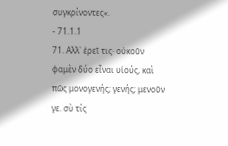συγκρίνοντες«.
- 71.1.1
71. Αλλ᾿ ἐρεῖ τις· οὐκοῦν φαμὲν δύο εἶναι υἱούς, καὶ πῶς μονογενής; γενής; μενοῦν γε. σὺ τίς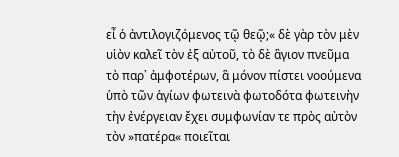εἶ ὁ ἀντιλογιζόμενος τῷ θεῷ;« δὲ γὰρ τὸν μὲν υἱὸν καλεῖ τὸν ἐξ αὐτοῦ, τὸ δὲ ἃγιον πνεῦμα τὸ παρ᾿ ἀμφοτέρων, ἃ μόνον πίστει νοούμενα ὑπὸ τῶν ἁγίων φωτεινὰ φωτοδότα φωτεινὴν τὴν ἐνέργειαν ἔχει συμφωνίαν τε πρὸς αὐτὸν τὸν »πατέρα« ποιεῖται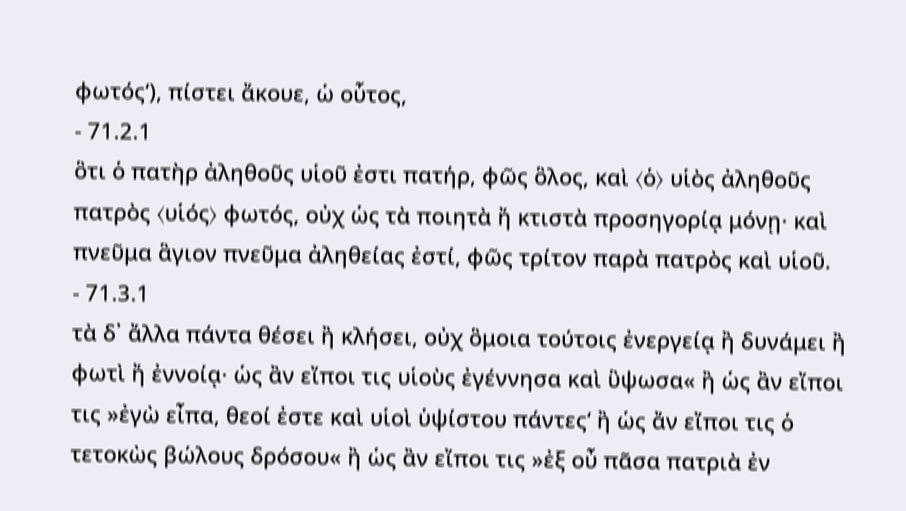φωτός‘), πίστει ἄκουε, ὡ οὗτος,
- 71.2.1
ὃτι ὁ πατὴρ ἀληθοῦς υἱοῦ ἐστι πατήρ, φῶς ὃλος, καὶ ⟨ὁ⟩ υἱὸς ἀληθοῦς πατρὸς ⟨υἱός⟩ φωτός, οὐχ ὡς τὰ ποιητὰ ἤ κτιστὰ προσηγορίᾳ μόνῃ· καὶ πνεῦμα ἃγιον πνεῦμα ἀληθείας ἐστί, φῶς τρίτον παρὰ πατρὸς καὶ υἱοῦ.
- 71.3.1
τὰ δ᾿ ἄλλα πάντα θέσει ἢ κλήσει, οὐχ ὃμοια τούτοις ἐνεργείᾳ ἢ δυνάμει ἢ φωτὶ ἤ ἐννοίᾳ· ὡς ἂν εἴποι τις υἱοὺς ἐγέννησα καὶ ὓψωσα« ἢ ὡς ἂν εἴποι τις »ἐγὼ εἶπα, θεοί ἐστε καὶ υἱοὶ ὑψίστου πάντες‘ ἢ ὡς ἄν εἴποι τις ὁ τετοκὼς βώλους δρόσου« ἢ ὡς ἂν εἴποι τις »ἐξ οὖ πᾶσα πατριὰ ἐν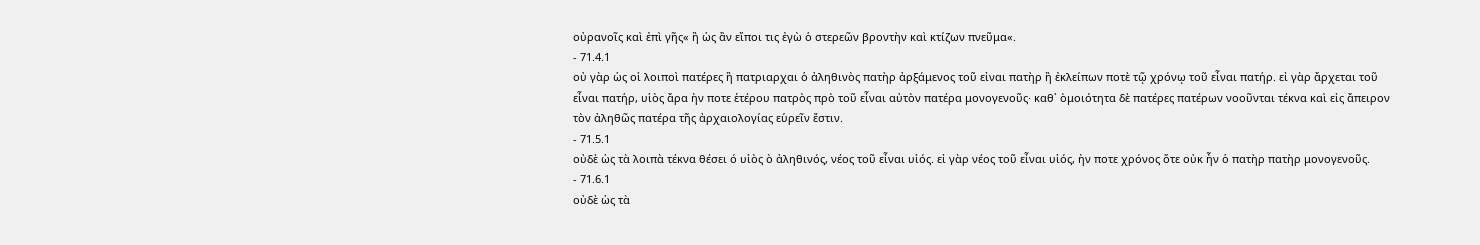οὐρανοῖς καὶ ἐπὶ γῆς« ἢ ὡς ἂν εἴποι τις ἐγὼ ὁ στερεῶν βροντὴν καὶ κτίζων πνεῦμα«.
- 71.4.1
οὐ γὰρ ὡς οἱ λοιποὶ πατέρες ἢ πατριαρχαι ὁ ἀληθινὸς πατὴρ ἀρξάμενος τοῦ εἰναι πατὴρ ἢ ἐκλείπων ποτὲ τῷ χρόνῳ τοῦ εἶναι πατήρ. εἰ γὰρ ἄρχεται τοῦ εἶναι πατήρ, υἱὸς ἄρα ἠν ποτε ἑτέρου πατρὸς πρὸ τοῦ εἶναι αὐτὸν πατέρα μονογενοῦς· καθ᾿ ὸμοιότητα δὲ πατέρες πατέρων νοοῦνται τέκνα καὶ εἰς ἄπειρον τὸν ἀληθῶς πατέρα τῆς ἀρχαιολογίας εὑρεῖν ἔστιν.
- 71.5.1
οὐδὲ ὡς τὰ λοιπὰ τέκνα θέσει ό υἱὸς ὸ ἀληθινός, νέος τοῦ εἶναι υἱός. εἰ γὰρ νέος τοῦ εἶναι υἱός, ἠν ποτε χρόνος ὅτε οὐκ ἦν ὁ πατὴρ πατὴρ μονογενοῦς.
- 71.6.1
οὐδὲ ὡς τὰ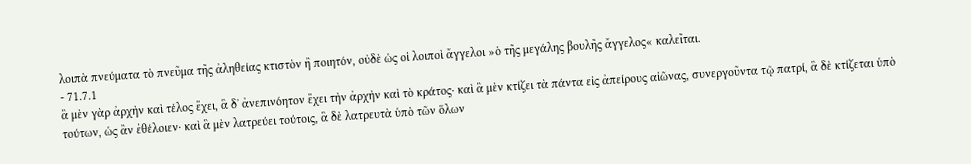λοιπὰ πνεύματα τὸ πνεῦμα τῆς ἀληθείας κτιστὸν ἢ ποιητόν, οὐδὲ ὡς οἱ λοιποὶ ἄγγελοι »ὁ τῆς μεγάλης βουλῆς ἄγγελος« καλεῖται.
- 71.7.1
ἃ μὲν γὰρ ἀρχὴν καὶ τέλος ἔχει, ἃ δ᾿ ἀνεπινόητον ἒχει τὴν ἀρχὴν καὶ τὸ κράτος· καὶ ἃ μὲν κτίζει τὰ πάντα εἰς ἀπείρους αἰῶνας, συνεργοῦντα τῷ πατρί, ἃ δὲ κτίζεται ὑπὸ τούτων, ὡς ἂν ἐθέλοιεν· καὶ ἃ μὲν λατρεύει τούτοις, ἃ δὲ λατρευτὰ ὑπὸ τῶν ὅλων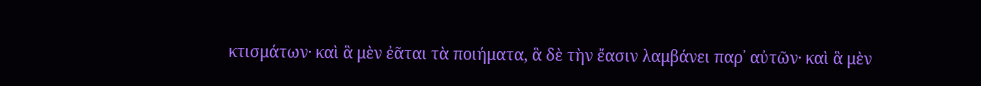κτισμάτων· καὶ ἃ μὲν ἐᾶται τὰ ποιήματα, ἃ δὲ τὴν ἔασιν λαμβάνει παρ᾿ αὐτῶν· καὶ ἃ μὲν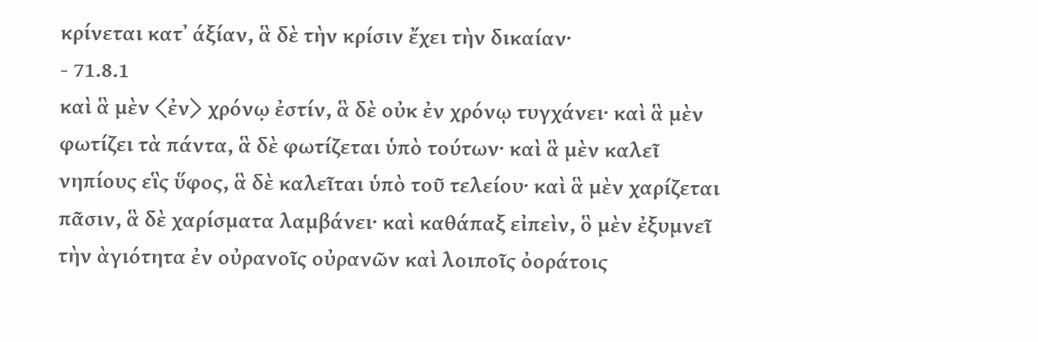κρίνεται κατ᾿ άξίαν, ἃ δὲ τὴν κρίσιν ἔχει τὴν δικαίαν·
- 71.8.1
καὶ ἃ μὲν ⟨ἐν⟩ χρόνω̣ ἐστίν, ἃ δὲ οὐκ ἐν χρόνῳ τυγχάνει· καὶ ἃ μὲν φωτίζει τὰ πάντα, ἃ δὲ φωτίζεται ὑπὸ τούτων· καὶ ἃ μὲν καλεῖ νηπίους εἳς ὕφος, ἃ δὲ καλεῖται ὑπὸ τοῦ τελείου· καὶ ἃ μὲν χαρίζεται πᾶσιν, ἃ δὲ χαρίσματα λαμβάνει· καὶ καθάπαξ εἰπεὶν, ὃ μὲν ἐξυμνεῖ τὴν ὰγιότητα ἐν οὐρανοῖς οὐρανῶν καὶ λοιποῖς ὀοράτοις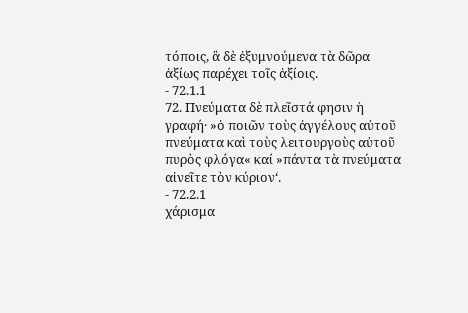τόποις, ἃ δὲ ἐξυμνούμενα τὰ δῶρα ἀξίως παρέχει τοῖς ἀξίοις.
- 72.1.1
72. Πνεύματα δὲ πλεῖστά φησιν ἡ γραφή· »ὁ ποιῶν τοὺς ἀγγέλους αὐτοῦ πνεύματα καὶ τοὺς λειτουργοὺς αὐτοῦ πυρὸς φλόγα« καί »πάντα τὰ πνεύματα αἰνεῖτε τὸν κύριον‘.
- 72.2.1
χάρισμα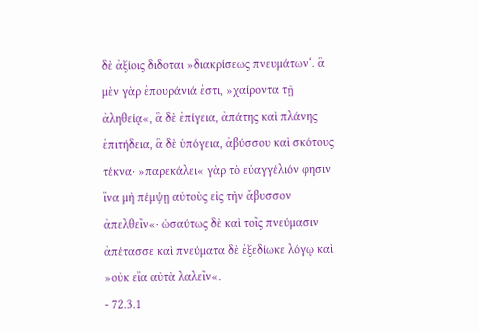δὲ ἀξίοις διδοται »διακρίσεως πνευμάτων‘. ἃ μὲν γὰρ ἐπουράνιά ἐστι, »χαίροντα τῇ ἀληθείᾳ«, ἃ δὲ ἐπίγεια, ἀπάτης καὶ πλάνης ἐπιτήδεια, ἃ δὲ ὑπόγεια, ἀβύσσου καὶ σκότους τέκνα· »παρεκάλει« γὰρ τὸ εὐαγγέλιόν φησιν ἴνα μὴ πέμψῃ αὐτοὺς εἰς τὴν ἄβυσσον ἀπελθεῖν«· ὡσαύτως δὲ καὶ τοῖς πνεύμασιν ἀπέτασσε καὶ πνεύματα δὲ ἐξεδίωκε λόγῳ καὶ »οὐκ εἴα αὐτὰ λαλεῖν«.
- 72.3.1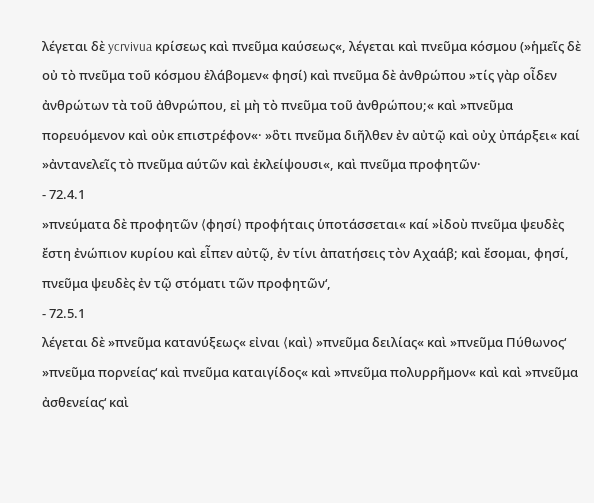λέγεται δὲ ycrvivua κρίσεως καὶ πνεῦμα καύσεως«, λέγεται καὶ πνεῦμα κόσμου (»ἡμεῖς δὲ οὐ τὸ πνεῦμα τοῦ κόσμου ἐλάβομεν« φησί) καὶ πνεῦμα δὲ ἀνθρώπου »τίς γὰρ οἶδεν ἀνθρώτων τὰ τοῦ ἀθνρώπου, εἰ μὴ τὸ πνεῦμα τοῦ ἀνθρώπου;« καὶ »πνεῦμα πορευόμενον καὶ οὐκ επιστρέφον«· »ὃτι πνεῦμα διῆλθεν ἐν αὐτῷ καὶ οὐχ ὐπάρξει« καί »ἀντανελεῖς τὸ πνεῦμα αύτῶν καὶ ἐκλείψουσι«, καὶ πνεῦμα προφητῶν·
- 72.4.1
»πνεύματα δὲ προφητῶν ⟨φησί⟩ προφήταις ὑποτάσσεται« καί »ἰδοὺ πνεῦμα ψευδὲς ἔστη ἐνώπιον κυρίου καὶ εἶπεν αὐτῷ, ἐν τίνι ἀπατήσεις τὸν Αχαάβ; καὶ ἔσομαι, φησί, πνεῦμα ψευδὲς ἐν τῷ στόματι τῶν προφητῶν‘,
- 72.5.1
λέγεται δὲ »πνεῦμα κατανύξεως« εἰναι ⟨καὶ⟩ »πνεῦμα δειλίας« καὶ »πνεῦμα Πύθωνος‘ »πνεῦμα πορνείας‘ καὶ πνεῦμα καταιγίδος« καὶ »πνεῦμα πολυρρῆμον« καὶ καὶ »πνεῦμα ἀσθενείας‘ καὶ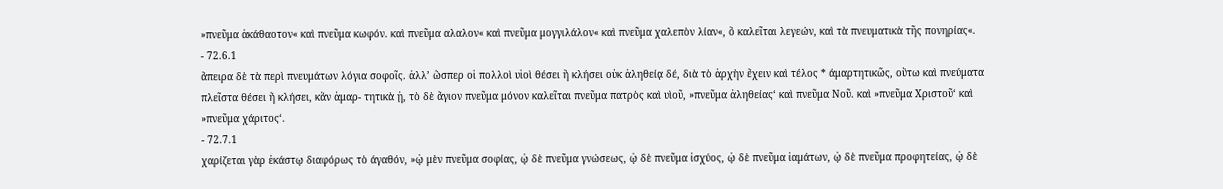»πνεῦμα ἀκάθαοτον« καὶ πνεῦμα κωφόν. καὶ πνεῦμα αλαλον« καὶ πνεῦμα μογγιλάλον« καὶ πνεῦμα χαλεπὸν λίαν«, ὃ καλεῖται λεγεών, καὶ τὰ πνευματικὰ τῆς πονηρίας«.
- 72.6.1
ἄπειρα δὲ τὰ περὶ πνευμάτων λόγια σοφοῖς. ἀλλ’ ὣσπερ οἱ πολλοὶ υἱοὶ θέσει ἢ κλήσει οὐκ ἀληθείᾳ δέ, διὰ τὸ ἀρχὴν ἔχειν καὶ τέλος * άμαρτητικῶς, οὓτω καὶ πνεύματα πλεῖστα θέσει ἤ κλήσει, κἅν ἁμαρ- τητικὰ ᾐ, τὸ δὲ ἄγιον πνεῦμα μόνον καλεῖται πνεῦμα πατρὸς καὶ υὶοῦ, »πνεῦμα ἀληθείας‘ καὶ πνεῦμα Νοῦ. καὶ »πνεῦμα Χριστοῦ‘ καὶ »πνεῦμα χάριτος‘.
- 72.7.1
χαρίζεται γὰρ ἑκάστῳ διαφόρως τὸ άγαθόν, »ᾠ μὲν πνεῦμα σοφίας, ᾠ δὲ πνεῦμα γνώσεως, ᾠ δὲ πνεῦμα ἰσχύος, ᾠ δὲ πνεῦμα ἰαμάτων, ᾠ δὲ πνεῦμα προφητείας, ᾠ δὲ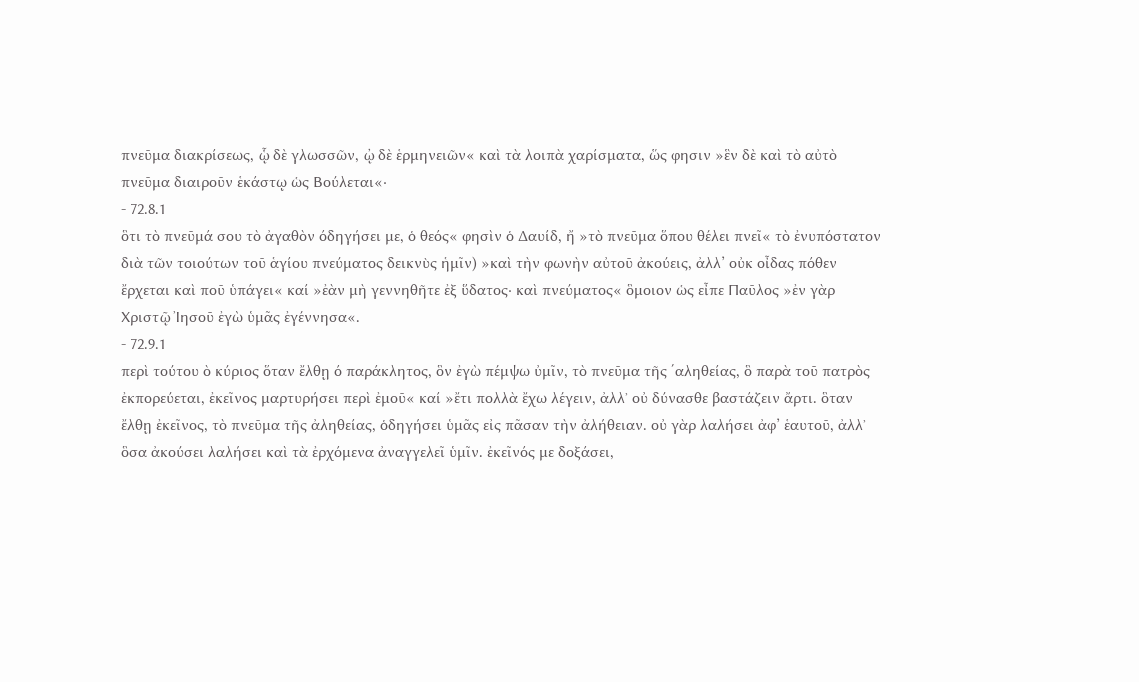πνεῦμα διακρίσεως, ᾧ δὲ γλωσσῶν, ᾠ δὲ ἑρμηνειῶν« καὶ τὰ λοιπὰ χαρίσματα, ὥς φησιν »ἓν δὲ καὶ τὸ αὐτὸ πνεῦμα διαιροῦν ἑκάστῳ ὡς Βούλεται«·
- 72.8.1
ὃτι τὸ πνεῦμά σου τὸ ἀγαθὸν όδηγήσει με, ὁ θεός« φησὶν ὁ Δαυίδ, ἤ »τὸ πνεῦμα ὅπου θέλει πνεῖ« τὸ ἐνυπόστατον διὰ τῶν τοιούτων τοῦ ἁγίου πνεύματος δεικνὺς ἡμῖν) »καὶ τὴν φωνὴν αὐτοῦ ἀκούεις, ἀλλ’ οὐκ οἶδας πόθεν ἔρχεται καὶ ποῦ ὑπάγει« καί »ἐὰν μὴ γεννηθῆτε ἐξ ὕδατος· καὶ πνεύματος« ὃμοιον ὡς εἶπε Παῦλος »ἐν γὰρ Χριστῷ Ἰησοῦ ἐγὼ ὑμᾶς ἐγέννησα«.
- 72.9.1
περὶ τούτου ὸ κύριος ὅταν ἔλθῃ ό παράκλητος, ὃν ἐγὼ πέμψω ὐμῖν, τὸ πνεῦμα τῆς ΄αληθείας, ὃ παρὰ τοῦ πατρὸς ἐκπορεύεται, ἐκεῖνος μαρτυρήσει περὶ ἐμοῦ« καί »ἔτι πολλὰ ἔχω λέγειν, ἀλλ᾿ οὐ δύνασθε βαστάζειν ἄρτι. ὃταν ἔλθῃ ἐκεῖνος, τὸ πνεῦμα τῆς ἀληθείας, ὁδηγήσει ὑμᾶς εἰς πᾶσαν τὴν ἀλήθειαν. οὐ γὰρ λαλήσει ἀφ’ ἑαυτοῦ, ἀλλ᾿ ὃσα ἀκούσει λαλήσει καὶ τὰ ἐρχόμενα ἀναγγελεῖ ὑμῖν. ἐκεῖνός με δοξάσει,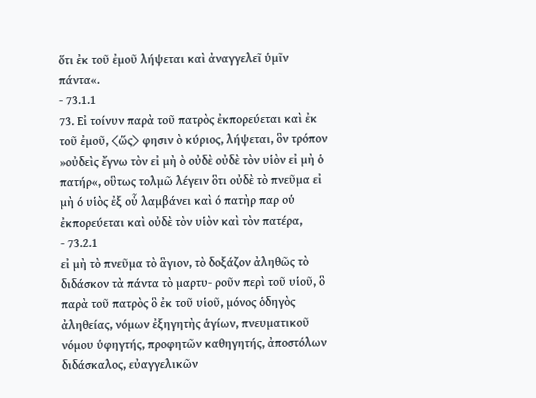ὅτι ἐκ τοῦ ἐμοῦ λήψεται καὶ ἀναγγελεῖ ὑμῖν πάντα«.
- 73.1.1
73. Εἰ τοίνυν παρὰ τοῦ πατρὸς ἐκπορεύεται καὶ ἐκ τοῦ ἐμοῦ, ⟨ὥς⟩ φησιν ὸ κύριος, λήψεται, ὃν τρόπον »οὐδεὶς ἔγνω τὸν εἰ μὴ ὸ οὐδὲ οὐδὲ τὸν υἱὸν εἰ μὴ ὁ πατήρ«, οὓτως τολμῶ λέγειν ὃτι οὐδὲ τὸ πνεῦμα εἰ μὴ ό υἱὸς ἐξ οὗ λαμβάνει καὶ ό πατὴρ παρ οὑ ἐκπορεύεται καὶ οὐδὲ τὸν υἱὸν καὶ τὸν πατέρα,
- 73.2.1
εἰ μὴ τὸ πνεῦμα τὸ ἃγιον, τὸ δοξάζον ἀληθῶς τὸ διδάσκον τὰ πάντα τὸ μαρτυ- ροῦν περὶ τοῦ υἱοῦ, ὃ παρὰ τοῦ πατρὸς ὃ ἐκ τοῦ υἱοῦ, μόνος ὁδηγὸς ἀληθείας, νόμων ἐξηγητὴς ἁγίων, πνευματικοῦ νόμου ὑφηγτής, προφητῶν καθηγητής, ἀποστόλων διδάσκαλος, εὐαγγελικῶν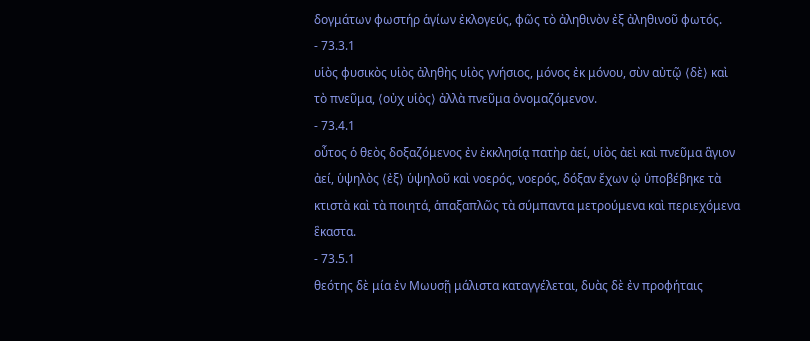δογμάτων φωστήρ ἁγίων ἐκλογεύς, φῶς τὸ ἀληθινὸν ἐξ ἀληθινοῦ φωτός.
- 73.3.1
υἱὸς φυσικὸς υἱὸς ἀληθὴς υἱὸς γνήσιος, μόνος ἐκ μόνου, σὺν αὐτῷ ⟨δὲ⟩ καὶ τὸ πνεῦμα, ⟨οὐχ υἱὸς⟩ ἀλλὰ πνεῦμα ὀνομαζόμενον.
- 73.4.1
οὖτος ὁ θεὸς δοξαζόμενος ἐν ἐκκλησίᾳ πατὴρ ἀεί, υἱὸς ἀεὶ καὶ πνεῦμα ἃγιον ἀεί, ὑψηλὸς ⟨ἐξ⟩ ὑψηλοῦ καὶ νοερός, νοερός, δόξαν ἔχων ᾠ ὑποβέβηκε τὰ κτιστὰ καὶ τὰ ποιητά, ἁπαξαπλῶς τὰ σύμπαντα μετρούμενα καὶ περιεχόμενα ἓκαστα.
- 73.5.1
θεότης δὲ μία ἐν Μωυσῇ μάλιστα καταγγέλεται, δυὰς δὲ ἐν προφήταις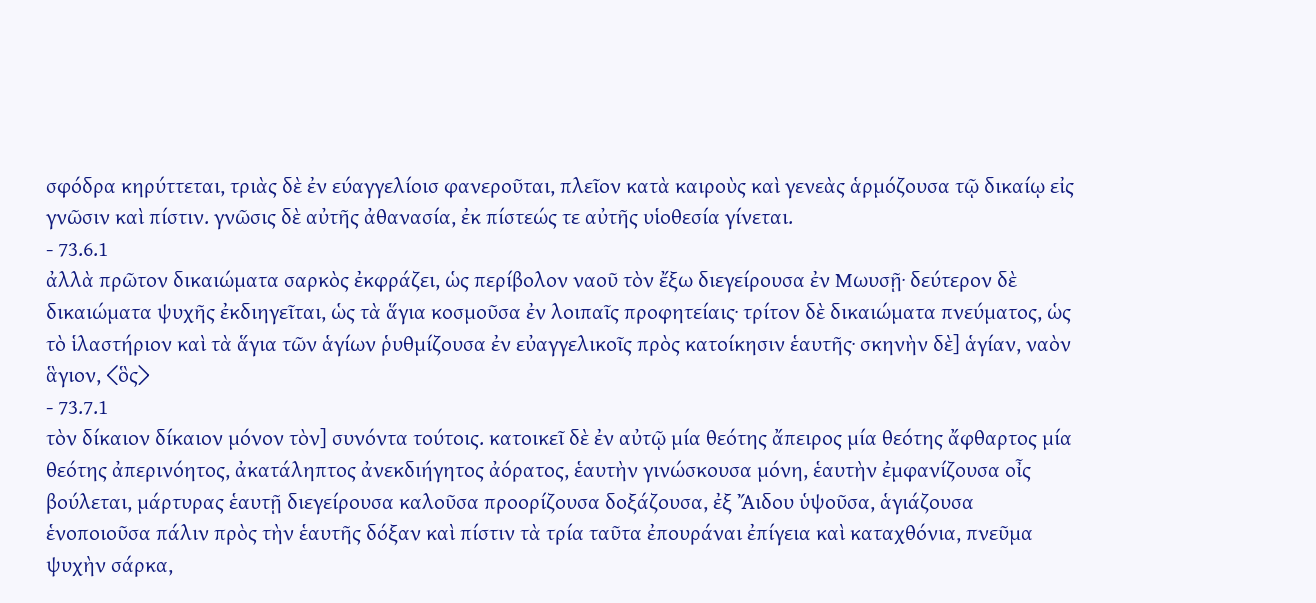σφόδρα κηρύττεται, τριὰς δὲ ἐν εύαγγελίοισ φανεροῦται, πλεῖον κατὰ καιροὺς καὶ γενεὰς ἁρμόζουσα τῷ δικαίῳ εἰς γνῶσιν καὶ πίστιν. γνῶσις δὲ αὐτῆς ἀθανασία, ἐκ πίστεώς τε αὐτῆς υἱοθεσία γίνεται.
- 73.6.1
ἀλλὰ πρῶτον δικαιώματα σαρκὸς ἐκφράζει, ὡς περίβολον ναοῦ τὸν ἔξω διεγείρουσα ἐν Μωυσῇ· δεύτερον δὲ δικαιώματα ψυχῆς ἐκδιηγεῖται, ὡς τὰ ἅγια κοσμοῦσα ἐν λοιπαῖς προφητείαις· τρίτον δὲ δικαιώματα πνεύματος, ὡς τὸ ἱλαστήριον καὶ τὰ ἅγια τῶν ἁγίων ῥυθμίζουσα ἐν εὐαγγελικοῖς πρὸς κατοίκησιν ἑαυτῆς· σκηνὴν δὲ] ἁγίαν, ναὸν ἃγιον, ⟨ὃς⟩
- 73.7.1
τὸν δίκαιον δίκαιον μόνον τὸν] συνόντα τούτοις. κατοικεῖ δὲ ἐν αὐτῷ μία θεότης ἄπειρος μία θεότης ἄφθαρτος μία θεότης ἀπερινόητος, ἀκατάληπτος ἀνεκδιήγητος ἀόρατος, ἑαυτὴν γινώσκουσα μόνη, ἑαυτὴν ἐμφανίζουσα οἶς βούλεται, μάρτυρας ἑαυτῇ διεγείρουσα καλοῦσα προορίζουσα δοξάζουσα, ἐξ Ἄιδου ὑψοῦσα, ἁγιάζουσα ἑνοποιοῦσα πάλιν πρὸς τὴν ἑαυτῆς δόξαν καὶ πίστιν τὰ τρία ταῦτα ἐπουράναι ἐπίγεια καὶ καταχθόνια, πνεῦμα ψυχὴν σάρκα,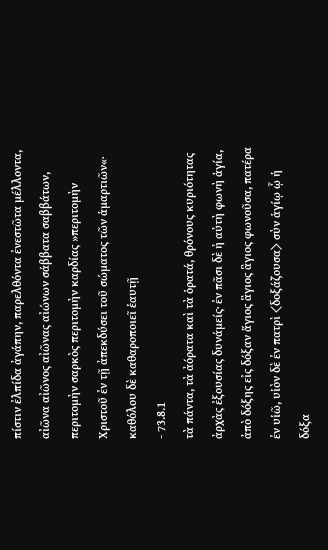πίστιν ἐλπίδα ἀγάπην, παρελθόντα ἐνεστῶτα μέλλοντα, αἰῶνα αἰῶνος αἰῶνας αἰώνων σάββατα σαββάτων, περιτομὴν σαρκὸς περιτομὴν καρδίας »περιτομὴν Χριστοῦ ἐν τῇ ἀπεκδύσει τοῦ σώματος τῶν ἁμαρτιῶν«· καθόλου δὲ καθαροποιεῖ ἑαυτῇ
- 73.8.1
τὰ πάντα, τὰ ἀόρατα καὶ τὰ ὁρατά, θρόνους κυριότητας ἀρχὰς ἐξουσίας δυνάμείς· ἐν πᾶσι δὲ ἠ αὐτὴ φωνὴ ἁγία, ἀπὸ δόξης εἰς δόξαν ἅγιος ἃγιος ἃγιος φωνοῦσα, πατέρα ἐν υἱῶ, υἱὸν δὲ ἐν πατρὶ ⟨δοξάζουσα⟩ σὺν ἁγίῳ ᾧ ἡ δόξα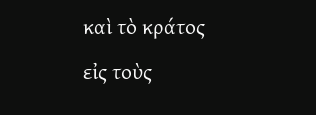καὶ τὸ κράτος εἰς τοὺς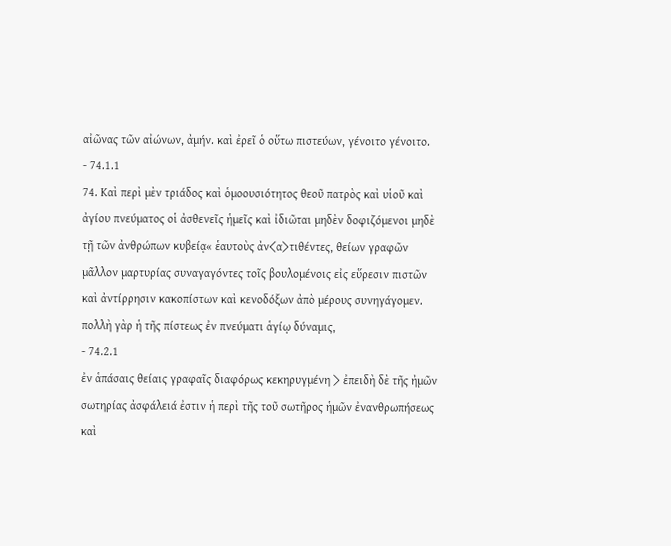αἰῶνας τῶν αἰώνων, ἀμήν. καὶ ἐρεῖ ὁ οὕτω πιστεύων, γένοιτο γένοιτο.
- 74.1.1
74. Καὶ περὶ μὲν τριάδος καὶ ὁμοουσιότητος θεοῦ πατρὸς καὶ υἱοῦ καὶ ἀγίου πνεύματος οἱ ἀσθενεῖς ἡμεῖς καὶ ἰδιῶται μηδὲν δοφιζόμενοι μηδὲ τῇ τῶν ἀνθρώπων κυβείᾳ« ἑαυτοὺς ἀν⟨α⟩τιθέντες, θείων γραφῶν μᾶλλον μαρτυρίας συναγαγόντες τοῖς βουλομένοις εἰς εὕρεσιν πιστῶν καὶ ἀντίρρησιν κακοπίστων καὶ κενοδόξων ἀπὸ μέρους συνηγάγομεν. πολλὴ γὰρ ἡ τῆς πίστεως ἐν πνεύματι ἁγίῳ δύναμις,
- 74.2.1
ἐν ἁπάσαις θείαις γραφαῖς διαφόρως κεκηρυγμένη ⟩ ἐπειδὴ δὲ τῆς ἠμῶν σωτηρίας ἀσφάλειά ἐστιν ἡ περὶ τῆς τοῦ σωτῆρος ἡμῶν ἐνανθρωπήσεως καὶ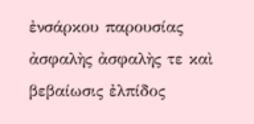ἐνσάρκου παρουσίας ἀσφαλὴς ἀσφαλὴς τε καὶ βεβαίωσις ἐλπίδος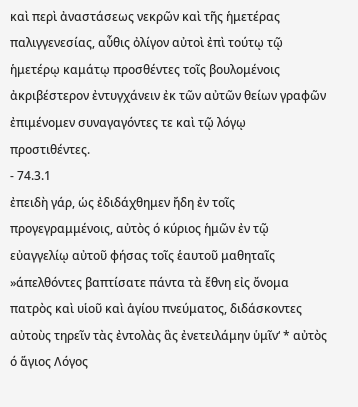καὶ περὶ ἀναστάσεως νεκρῶν καὶ τῆς ἡμετέρας παλιγγενεσίας, αὖθις ὀλίγον αὐτοὶ ἐπὶ τούτῳ τῷ ἡμετέρῳ καμάτῳ προσθέντες τοῖς βουλομένοις ἀκριβέστερον ἐντυγχάνειν ἐκ τῶν αὐτῶν θείων γραφῶν ἐπιμένομεν συναγαγόντες τε καὶ τῷ λόγῳ προστιθέντες.
- 74.3.1
ἐπειδὴ γάρ, ὡς ἐδιδάχθημεν ἤδη ἐν τοῖς προγεγραμμένοις, αὐτὸς ό κύριος ἡμῶν ἐν τῷ εὐαγγελίῳ αὐτοῦ φήσας τοῖς ἑαυτοῦ μαθηταῖς »άπελθόντες βαπτίσατε πάντα τὰ ἔθνη εἰς ὄνομα πατρὸς καὶ υἱοῦ καὶ ἁγίου πνεύματος, διδάσκοντες αὐτοὺς τηρεῖν τὰς ἐντολὰς ἃς ἐνετειλάμην ὑμῖν‘ * αὐτὸς ό ἅγιος Λόγος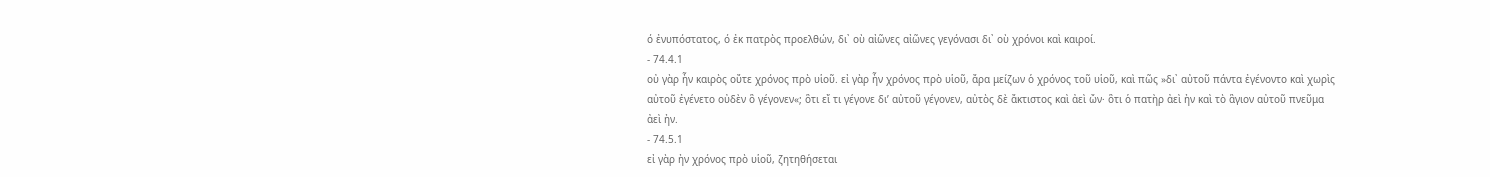ό ἐνυπόστατος, ό ἐκ πατρὸς προελθών, δι᾿ οὺ αἰῶνες αἰῶνες γεγόνασι δι᾿ οὺ χρόνοι καὶ καιροί.
- 74.4.1
οὐ γὰρ ἦν καιρὸς οὔτε χρόνος πρὸ υἱοῦ. εἰ γὰρ ἦν χρόνος πρὸ υἱοῦ, ἄρα μείζων ὁ χρόνος τοῦ υἱοῦ, καὶ πῶς »δι᾿ αὐτοῦ πάντα ἐγένοντο καὶ χωρὶς αὐτοῦ ἐγένετο οὐδὲν ὃ γέγονεν«; ὃτι εἴ τι γέγονε δι’ αὐτοῦ γέγονεν, αὐτὸς δὲ ἄκτιστος καὶ ἀεὶ ὤν· ὃτι ὁ πατὴρ ἀεὶ ἠν καὶ τὸ ἃγιον αὐτοῦ πνεῦμα ἀεὶ ἠν.
- 74.5.1
εἰ γὰρ ἠν χρόνος πρὸ υἱοῦ, ζητηθήσεται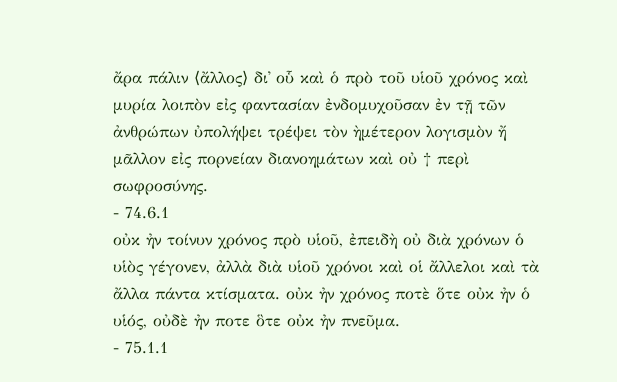ἄρα πάλιν ⟨ἄλλος⟩ δι᾿ οὗ καὶ ὁ πρὸ τοῦ υἱοῦ χρόνος καὶ μυρία λοιπὸν εἰς φαντασίαν ἐνδομυχοῦσαν ἐν τῇ τῶν ἀνθρώπων ὐπολήψει τρέψει τὸν ὴμέτερον λογισμὸν ἤ μᾶλλον εἰς πορνείαν διανοημάτων καὶ οὐ † περὶ σωφροσύνης.
- 74.6.1
οὐκ ἠν τοίνυν χρόνος πρὸ υἱοῦ, ἐπειδὴ οὐ διὰ χρόνων ὁ υἱὸς γέγονεν, ἀλλὰ διὰ υἱοῦ χρόνοι καὶ οἱ ἄλλελοι καὶ τὰ ἄλλα πάντα κτίσματα. οὐκ ἠν χρόνος ποτὲ ὅτε οὐκ ἠν ὁ υἱός, οὐδὲ ἠν ποτε ὃτε οὐκ ἠν πνεῦμα.
- 75.1.1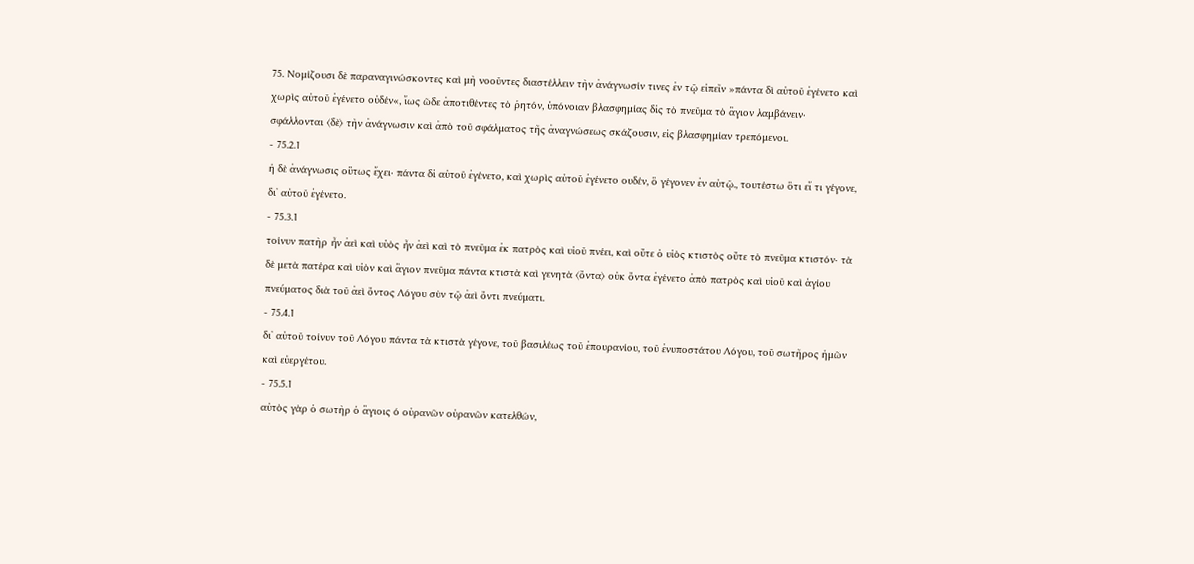75. Νομίζουσι δὲ παραναγινώσκοντες καὶ μὴ νοοῦντες διαστέλλειν τὴν ἀνάγνωσίν τινες ἐν τῷ εἰπεῖν »πάντα δὶ αὐτοῦ ἐγένετο καὶ χωρὶς αὐτοῦ ἐγένετο οὐδέν«, ἴως ῶδε ἀποτιθέντες τὸ ῥητόν, ὑπόνοιαν βλασφημίας δἰς τὸ πνεῦμα τὸ ἃγιον λαμβάνειν· σφάλλονται ⟨δὲ⟩ τὴν ἀνάγνωσιν καὶ ἀπὸ τοῦ σφάλματος τῆς ἀναγνώσεως σκάζουσιν, εἰς βλασφημίαν τρεπόμενοι.
- 75.2.1
ἡ δὲ ἀνάγνωσις οὓτως ἔχει· πάντα δἰ αὐτοῦ ἐγένετο, καὶ χωρὶς αὐτοῦ ἐγένετο ουδέν, ὃ γέγονεν ἐν αὐτῷ., τουτέστω ὃτι εἴ τι γέγονε, δι᾿ αὐτοῦ ἐγένετο.
- 75.3.1
τοίνυν πατὴρ ἦν ἀεὶ καὶ υὑὸς ἦν ἀεὶ καὶ τὸ πνεῦμα ἐκ πατρὸς καὶ υἱοῦ πνέει, καὶ οὔτε ὁ υἱὸς κτιστὸς οὔτε τὸ πνεῦμα κτιστόν· τὰ δὲ μετὰ πατέρα καὶ υἱὸν καὶ ἃγιον πνεῦμα πάντα κτιστὰ καὶ γενητὰ ⟨ὄντα⟩ οὐκ ὄντα ἐγένετο ἀπὸ πατρὸς καὶ υἱοῦ καὶ ἁγίου πνεύματος διὰ τοῦ ἀεὶ ὄντος Λόγου σὺν τῷ ἀεὶ ὄντι πνεύματι.
- 75.4.1
δι᾿ αὐτοῦ τοίνυν τοῦ Λόγου πάντα τὰ κτιστὰ γέγονε, τοῦ βασιλέως τοῦ ἐπουρανίου, τοῦ ἐνυποστάτου Λόγου, τοῦ σωτῆρος ἡμῶν καὶ εὐεργέτου.
- 75.5.1
αὐτὸς γὰρ ὁ σωτὴρ ὁ ἃγιοις ό οὐρανῶν οὐρανῶν κατελθών,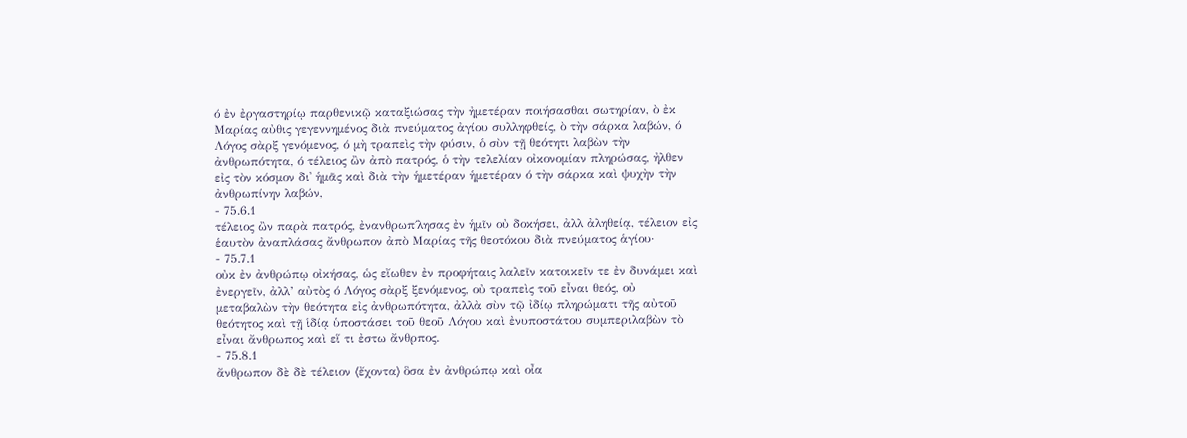ό ἐν ἐργαστηρίῳ παρθενικῷ καταξιώσας τὴν ἠμετέραν ποιήσασθαι σωτηρίαν, ὸ ἐκ Μαρίας αὐθις γεγεννημένος διὰ πνεύματος ἀγίου συλληφθείς, ὸ τὴν σάρκα λαβών, ό Λόγος σὰρξ γενόμενος, ό μὴ τραπεὶς τὴν φύσιν, ὁ σὺν τῇ θεότητι λαβὼν τὴν ἀνθρωπότητα, ό τέλειος ὢν ἀπὸ πατρός, ὁ τὴν τελελίαν οἰκονομίαν πληρώσας, ἠλθεν εἰς τὸν κόσμον δι᾿ ἡμᾶς καὶ διὰ τὴν ἡμετέραν ἡμετέραν ό τὴν σάρκα καὶ ψυχὴν τὴν ἀνθρωπίνην λαβών,
- 75.6.1
τέλειος ὢν παρὰ πατρός, ἐνανθρωπ΄λησας ἐν ἡμῖν οὐ δοκήσει, ἀλλ ἀληθείᾳ, τέλειον εἰς ἑαυτὸν ἀναπλάσας ἄνθρωπον ἀπὸ Μαρίας τῆς θεοτόκου διὰ πνεύματος ἁγίου·
- 75.7.1
οὐκ ἐν ἀνθρώπῳ οἰκήσας, ὡς εἴωθεν ἐν προφήταις λαλεῖν κατοικεῖν τε ἐν δυνάμει καὶ ἐνεργεῖν, ἀλλ’ αὐτὸς ό Λόγος σὰρξ ξενόμενος, οὐ τραπεὶς τοῦ εἶναι θεός, οὐ μεταβαλὼν τὴν θεότητα εἰς ἀνθρωπότητα, ἀλλὰ σὺν τῷ ἰδίῳ πληρώματι τῆς αὐτοῦ θεότητος καὶ τῇ ἱδίᾳ ὑποστάσει τοῦ θεοῦ Λόγου καὶ ἐνυποστάτου συμπεριλαβὼν τὸ εἶναι ἄνθρωπος καὶ εἵ τι ἐστω ἄνθρπος.
- 75.8.1
ἄνθρωπον δὲ δὲ τέλειον ⟨ἔχοντα⟩ ὃσα ἐν ἀνθρώπῳ καὶ οἶα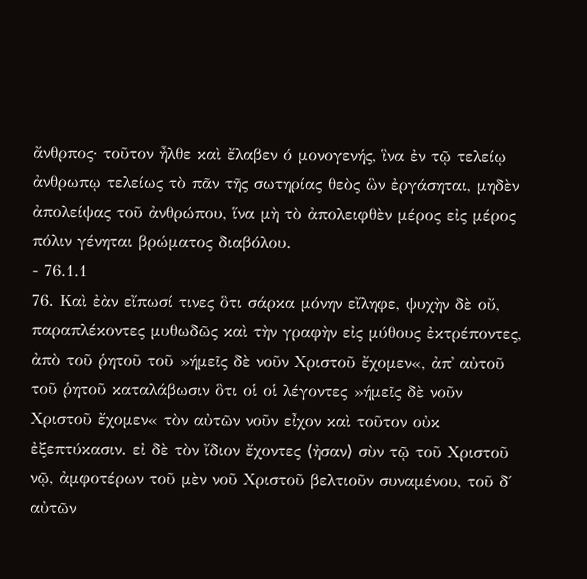ἄνθρπος· τοῦτον ἦλθε καὶ ἔλαβεν ό μονογενής, ἳνα ἐν τῷ τελείῳ ἀνθρωπῳ τελείως τὸ πᾶν τῆς σωτηρίας θεὸς ὣν ἐργάσηται, μηδὲν ἀπολείψας τοῦ ἀνθρώπου, ἵνα μὴ τὸ ἀπολειφθὲν μέρος εἰς μέρος πόλιν γένηται βρώματος διαβόλου.
- 76.1.1
76. Καὶ ἐὰν εἴπωσί τινες ὃτι σάρκα μόνην εἴληφε, ψυχὴν δὲ οὔ, παραπλέκοντες μυθωδῶς καὶ τὴν γραφὴν εἰς μύθους ἐκτρέποντες, ἀπὸ τοῦ ῥητοῦ τοῦ »ήμεῖς δὲ νοῦν Χριστοῦ ἔχομεν«, ἀπ᾿ αὐτοῦ τοῦ ῥητοῦ καταλάβωσιν ὃτι οἱ οἱ λέγοντες »ήμεῖς δὲ νοῦν Χριστοῦ ἔχομεν« τὸν αὐτῶν νοῦν εἶχον καὶ τοῦτον οὐκ ἐξεπτύκασιν. εἰ δὲ τὸν ἴδιον ἔχοντες ⟨ἠσαν⟩ σὺν τῷ τοῦ Χριστοῦ νῷ, ἀμφοτέρων τοῦ μὲν νοῦ Χριστοῦ βελτιοῦν συναμένου, τοῦ δ΄ αὐτῶν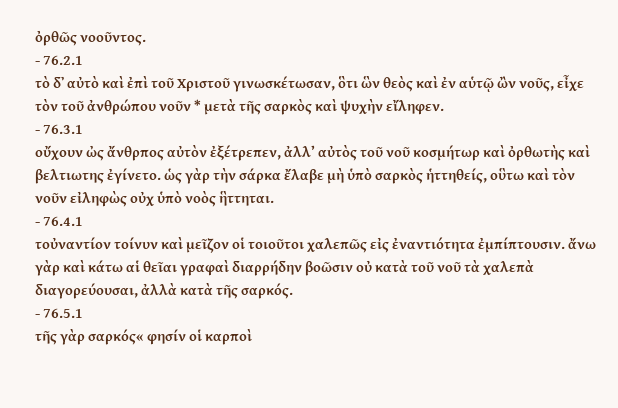ὀρθῶς νοοῦντος.
- 76.2.1
τὸ δ᾿ αὐτὸ καὶ ἐπὶ τοῦ Χριστοῦ γινωσκέτωσαν, ὃτι ὣν θεὸς καὶ ἐν αὑτῷ ὢν νοῦς, εἶχε τὸν τοῦ ἀνθρώπου νοῦν * μετὰ τῆς σαρκὸς καὶ ψυχὴν εἴληφεν.
- 76.3.1
οὔχουν ὠς ἄνθρπος αὐτὸν ἐξέτρεπεν, ἀλλ’ αὐτὸς τοῦ νοῦ κοσμήτωρ καὶ ὀρθωτὴς καὶ βελτιωτης ἐγίνετο. ὡς γὰρ τὴν σάρκα ἔλαβε μὴ ὑπὸ σαρκὸς ἡττηθείς, οὓτω καὶ τὸν νοῦν εἰληφὼς οὐχ ὑπὸ νοὸς ἣττηται.
- 76.4.1
τοὐναντίον τοίνυν καὶ μεῖζον οἱ τοιοῦτοι χαλεπῶς εἰς ἐναντιότητα ἐμπίπτουσιν. ἄνω γὰρ καὶ κάτω αἱ θεῖαι γραφαὶ διαρρήδην βοῶσιν οὐ κατὰ τοῦ νοῦ τὰ χαλεπὰ διαγορεύουσαι, ἀλλὰ κατὰ τῆς σαρκός.
- 76.5.1
τῆς γὰρ σαρκός« φησίν οἱ καρποὶ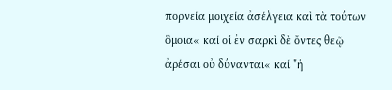πορνεία μοιχεία ἀσέλγεια καὶ τὰ τούτων ὃμοια« καί οἱ ἐν σαρκὶ δὲ ὄντες θεῷ ἀρέσαι οὐ δύνανται« καί "ἡ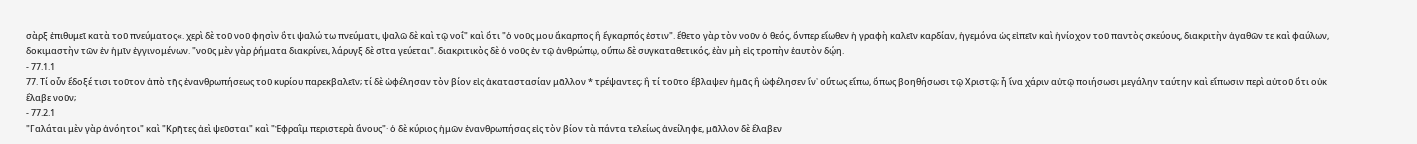σὰρξ ἐπιθυμεῖ κατὰ τοῦ πνεύματος«. χερὶ δὲ τοῦ νοῦ φησὶν ὃτι ψαλώ τω πνεύματι, ψαλῶ δὲ καὶ τῷ νοΐ" καὶ ὅτι "ὁ νοῦς μου ἄκαρπος ἢ ἔγκαρπός ἐστιν". ἔθετο γὰρ τὸν νοῦν ὁ θεός, ὅνπερ εἴωθεν ἡ γραφὴ καλεῖν καρδίαν, ἡγεμόνα ὡς εἰπεῖν καὶ ἡνίοχον τοῦ παντὸς σκεύους, διακριτὴν ἀγαθῶν τε καὶ φαύλων, δοκιμαστὴν τῶν ἐν ἡμῖν ἐγγινομένων. "νοῦς μὲν γὰρ ῥήματα διακρίνει, λάρυγξ δὲ σῖτα γεύεται". διακριτικὸς δὲ ὁ νοῦς ἐν τῷ ἀνθρώπῳ, οὔπω δὲ συγκαταθετικός, ἐὰν μὴ εἰς τροπὴν ἑαυτὸν δῴη.
- 77.1.1
77. Τί οὖν ἔδοξέ τισι τοῦτον ἀπὸ τῆς ἐνανθρωπήσεως τοῦ κυρίου παρεκβαλεῖν; τί δὲ ὠφέλησαν τὸν βίον εἰς ἀκαταστασίαν μᾶλλον * τρέψαντες; ἢ τί τοῦτο ἔβλαψεν ἡμᾶς ἢ ὠφέλησεν ἵν᾽ οὕτως εἴπω, ὅπως βοηθήσωσι τῷ Χριστῷ; ἦ ἵνα χάριν αὐτῷ ποιήσωσι μεγάλην ταύτην καὶ εἴπωσιν περὶ αὐτοῦ ὅτι οὐκ ἔλαβε νοῦν;
- 77.2.1
"Γαλάται μὲν γὰρ ἀνόητοι" καὶ "Κρῆτες ἀεὶ ψεῦσται" καὶ "Ἐφραῒμ περιστερὰ ἄνους"· ὁ δὲ κύριος ἡμῶν ἐνανθρωπήσας εἰς τὸν βίον τὰ πάντα τελείως ἀνείληφε, μᾶλλον δὲ ἔλαβεν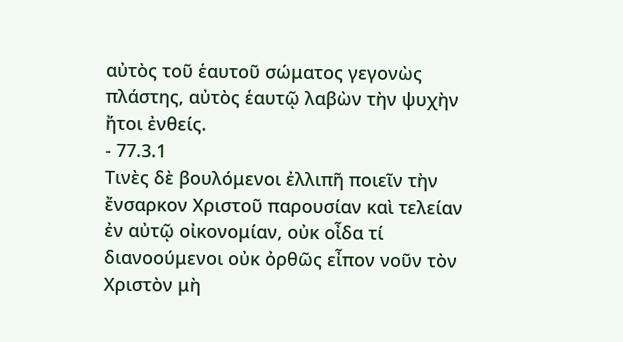αὐτὸς τοῦ ἑαυτοῦ σώματος γεγονὼς πλάστης, αὐτὸς ἑαυτῷ λαβὼν τὴν ψυχὴν ἤτοι ἐνθείς.
- 77.3.1
Τινὲς δὲ βουλόμενοι ἐλλιπῆ ποιεῖν τὴν ἔνσαρκον Χριστοῦ παρουσίαν καὶ τελείαν ἐν αὐτῷ οἰκονομίαν, οὐκ οἶδα τί διανοούμενοι οὐκ ὀρθῶς εἶπον νοῦν τὸν Χριστὸν μὴ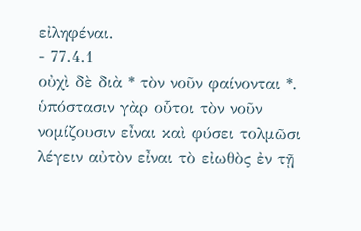εἰληφέναι.
- 77.4.1
οὐχὶ δὲ διὰ * τὸν νοῦν φαίνονται *. ὑπόστασιν γὰρ οὗτοι τὸν νοῦν νομίζουσιν εἶναι καὶ φύσει τολμῶσι λέγειν αὐτὸν εἶναι τὸ εἰωθὸς ἐν τῇ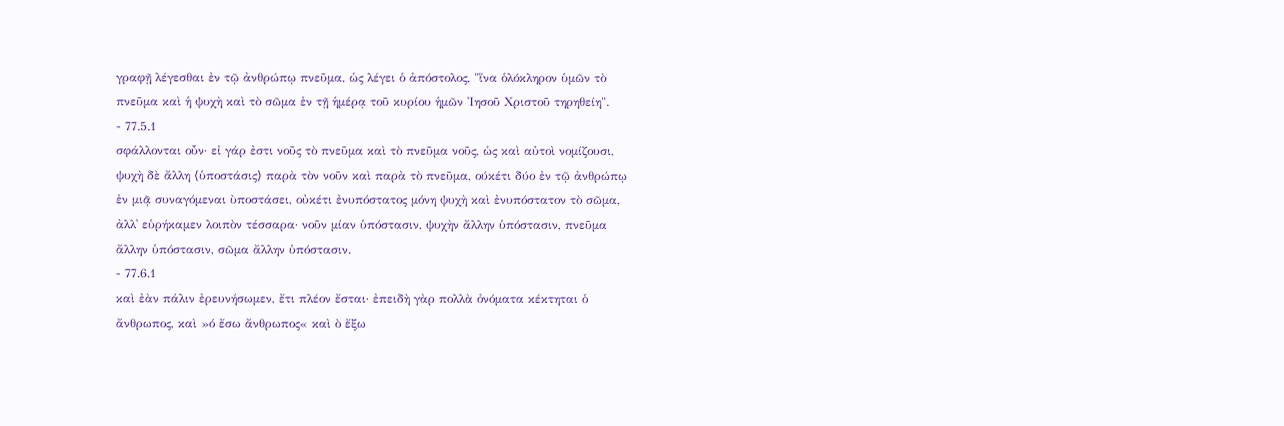γραφῇ λέγεσθαι ἐν τῷ ἀνθρώπῳ πνεῦμα, ὡς λέγει ὁ ἀπόστολος, "ἵνα ὁλόκληρον ὑμῶν τὸ πνεῦμα καὶ ἡ ψυχὴ καὶ τὸ σῶμα ἐν τῇ ἡμέρᾳ τοῦ κυρίου ἡμῶν Ἰησοῦ Χριστοῦ τηρηθείη".
- 77.5.1
σφάλλονται οὖν· εἰ γάρ ἐστι νοῦς τὸ πνεῦμα καὶ τὸ πνεῦμα νοῦς, ὡς καὶ αὐτοὶ νομίζουσι, ψυχὴ δὲ ἄλλη ⟨ὑποστάσις⟩ παρὰ τὸν νοῦν καὶ παρὰ τὸ πνεῦμα, ούκέτι δύο ἐν τῷ ἀνθρώπῳ ἐν μιᾷ συναγόμεναι ὺποστάσει, οὐκέτι ἐνυπόστατος μόνη ψυχὴ καὶ ἐνυπόστατον τὸ σῶμα, ἀλλ᾿ εὑρήκαμεν λοιπὸν τέσσαρα· νοῦν μίαν ὑπόστασιν, ψυχὴν ἄλλην ὑπόστασιν, πνεῦμα ἄλλην ὑπόστασιν, σῶμα ἄλλην ὑπόστασιν.
- 77.6.1
καὶ ἐὰν πάλιν ἐρευνήσωμεν, ἔτι πλέον ἔσται· ἐπειδὴ γὰρ πολλὰ ὀνόματα κέκτηται ὁ ἄνθρωπος, καὶ »ό ἔσω ἄνθρωπος« καὶ ὸ ἔξω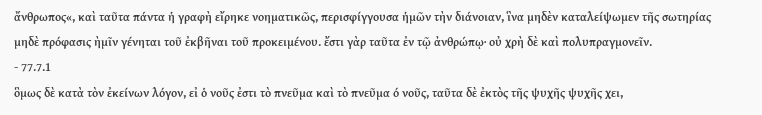ἄνθρωπος«, καὶ ταῦτα πάντα ἡ γραφὴ εἴρηκε νοηματικῶς, περισφίγγουσα ἡμῶν τὴν διάνοιαν, ἳνα μηδὲν καταλείψωμεν τῆς σωτηρίας μηδὲ πρόφασις ὴμῖν γένηται τοῦ ἐκβῆναι τοῦ προκειμένου. ἔστι γὰρ ταῦτα ἐν τῷ ἀνθρώπῳ· οὐ χρὴ δὲ καὶ πολυπραγμονεῖν.
- 77.7.1
ὃμως δὲ κατὰ τὸν ἐκείνων λόγον, εἰ ὁ νοῦς ἐστι τὸ πνεῦμα καὶ τὸ πνεῦμα ό νοῦς, ταῦτα δὲ ἐκτὸς τῆς ψυχῆς ψυχῆς χει,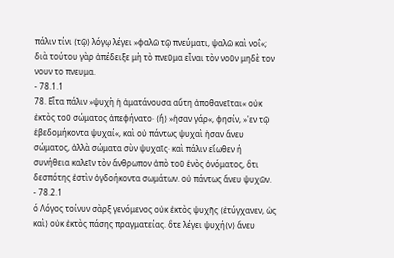πάλιν τίνι ⟨τῷ⟩ λόγῳ λέγει »φαλῶ τῷ πνεύματι, ψαλῶ καὶ νοΐ«; διὰ τούτου γὰρ ἀπέδειξε μὴ τὸ πνεῦμα εἶναι τὸν νοῦν μηδὲ τον νουν το πνευμα.
- 78.1.1
78. Εἶτα πάλιν »ψυχὴ ἡ ἁματάνουσα αὕτη ἀποθανεῖται« οὐκ ἐκτὸς τοῦ σώματος ἀπεφήνατο· ⟨ἤ⟩ »ἡσαν γάρ«, φησίν, »'εν τῷ ἑβεδομήκοντα ψυχαί«, καὶ οὐ πάντως ψυχαὶ ἠσαν ἄνευ σώματος, ἀλλὰ σώματα σὺν ψυχαῖς· καὶ πάλιν εἴωθεν ή συνήθεια καλεῖν τὸν ἄνθρωπον ἀπὸ τοῦ ἑνὸς ὀνόματος, ὃτι δεσπότης ἐστὶν ὀγδοήκοντα σωμάτων. οὐ πάντως ἄνευ ψυχῶν.
- 78.2.1
ό Λόγος τοίνυν σὰρξ γενόμενος οὐκ ἐκτὸς ψυχῆς ⟨ἐτύγχανεν, ὡς καὶ⟩ οὐκ ἐκτὸς πάσης πραγματείας. ὃτε λέγει ψυχή⟨ν⟩ ἄνευ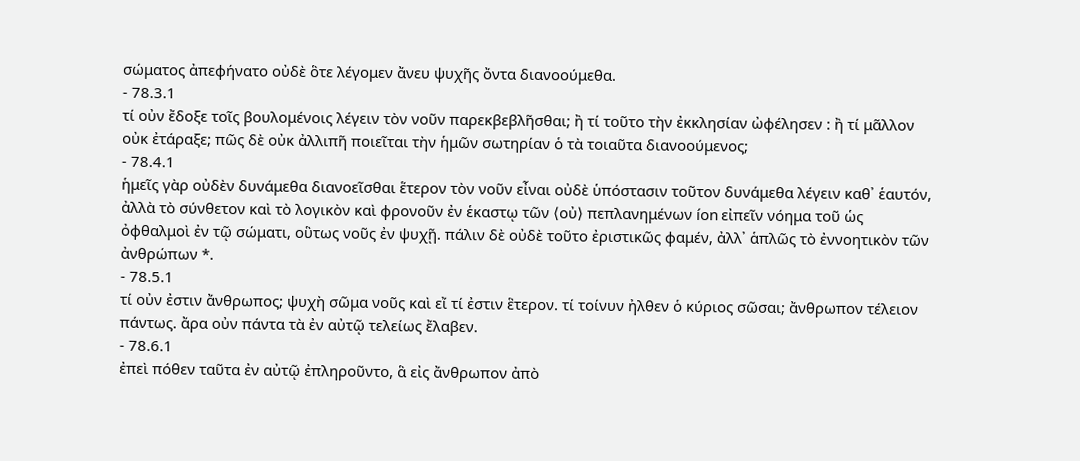σώματος ἀπεφήνατο οὐδὲ ὃτε λέγομεν ἄνευ ψυχῆς ὄντα διανοούμεθα.
- 78.3.1
τί οὐν ἔδοξε τοῖς βουλομένοις λέγειν τὸν νοῦν παρεκβεβλῆσθαι; ἢ τί τοῦτο τὴν ἐκκλησίαν ὠφέλησεν : ἢ τί μᾶλλον οὐκ ἐτάραξε; πῶς δὲ οὐκ ἀλλιπῆ ποιεῖται τὴν ἡμῶν σωτηρίαν ὁ τὰ τοιαῦτα διανοούμενος;
- 78.4.1
ἡμεῖς γὰρ οὐδὲν δυνάμεθα διανοεῖσθαι ἕτερον τὸν νοῦν εἶναι οὐδὲ ὑπόστασιν τοῦτον δυνάμεθα λέγειν καθ᾿ ἑαυτόν, ἀλλὰ τὸ σύνθετον καὶ τὸ λογικὸν καὶ φρονοῦν ἐν ἑκαστῳ τῶν ⟨οὐ⟩ πεπλανημένων íon εἰπεῖν νόημα τοῦ ὡς ὀφθαλμοὶ ἐν τῷ σώματι, οὓτως νοῦς ἐν ψυχῇ. πάλιν δὲ οὐδὲ τοῦτο ἐριστικῶς φαμέν, ἀλλ᾿ ἁπλῶς τὸ ἐννοητικὸν τῶν ἀνθρώπων *.
- 78.5.1
τί οὐν ἐστιν ἄνθρωπος; ψυχὴ σῶμα νοῦς καὶ εἴ τί ἐστιν ἓτερον. τί τοίνυν ἠλθεν ὁ κύριος σῶσαι; ἄνθρωπον τέλειον πάντως. ἄρα οὐν πάντα τὰ ἐν αὐτῷ τελείως ἔλαβεν.
- 78.6.1
ἐπεὶ πόθεν ταῦτα ἐν αὐτῷ ἐπληροῦντο, ἃ εἰς ἄνθρωπον ἀπὸ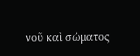νοῦ καὶ σώματος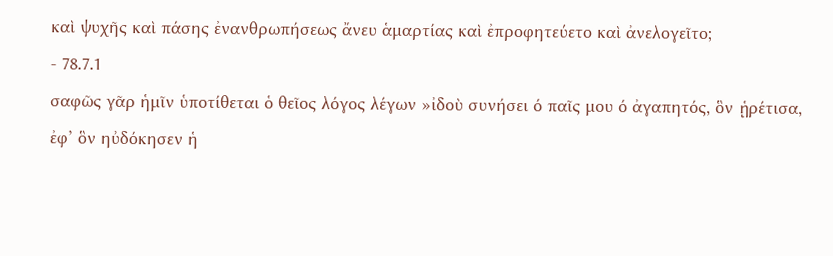καὶ ψυχῆς καὶ πάσης ἐνανθρωπήσεως ἄνευ ἁμαρτίας καὶ ἐπροφητεύετο καὶ ἀνελογεῖτο;
- 78.7.1
σαφῶς γᾶρ ἡμῖν ὑποτίθεται ὁ θεῖος λόγος λέγων »ἰδοὺ συνήσει ό παῖς μου ό ἀγαπητός, ὃν ᾑρέτισα, ἐφ’ ὃν ηὐδόκησεν ἡ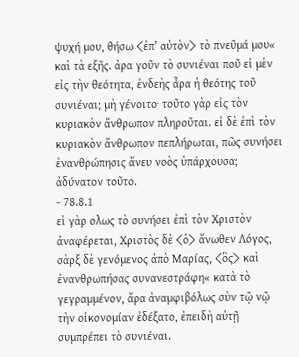ψυχή μου, θήσω ⟨ἐπ’ αὐτὸν⟩ τὸ πνεῦμά μου« καὶ τὰ εξῆς. ἀρα γοῦν τὸ συνιέναι ποῦ εἰ μὲν εἰς τὴν θεότητα, ἐνδεὴς ἆρα ἡ θεότης τοῦ συνιέναι; μὴ γένοιτο· τοῦτο γὰρ εἰς τὸν κυριακὸν ἄνθρωπον πληροῦται. εἰ δὲ ἐπὶ τὸν κυριακὸν ἄνθρωπον πεπλήρωται, πῶς συνήσει ἐνανθρώπησις ἄνευ νοὸς ὑπάρχουσα; ἀδύνατον τοῦτο.
- 78.8.1
εὶ γὰρ ολως τὸ συνήσει ἐπὶ τὸν Χριστὸν ἀναφέρεται, Χριστὸς δὲ ⟨ὁ⟩ ἄνωθεν Λόγος, σὰρξ δὲ γενόμενος ἀπὸ Μαρίας, ⟨ὃς⟩ καὶ ἐνανθρωπήσας συνανεστράφη« κατὰ τὸ γεγραμμένον, ἄρα ἀναμφιβόλως σὺν τῷ νῷ τὴν οἰκονομίαν ἐδέξατο, ἐπειδὴ αὐτῇ συμπρέπει τὸ συνιέναι.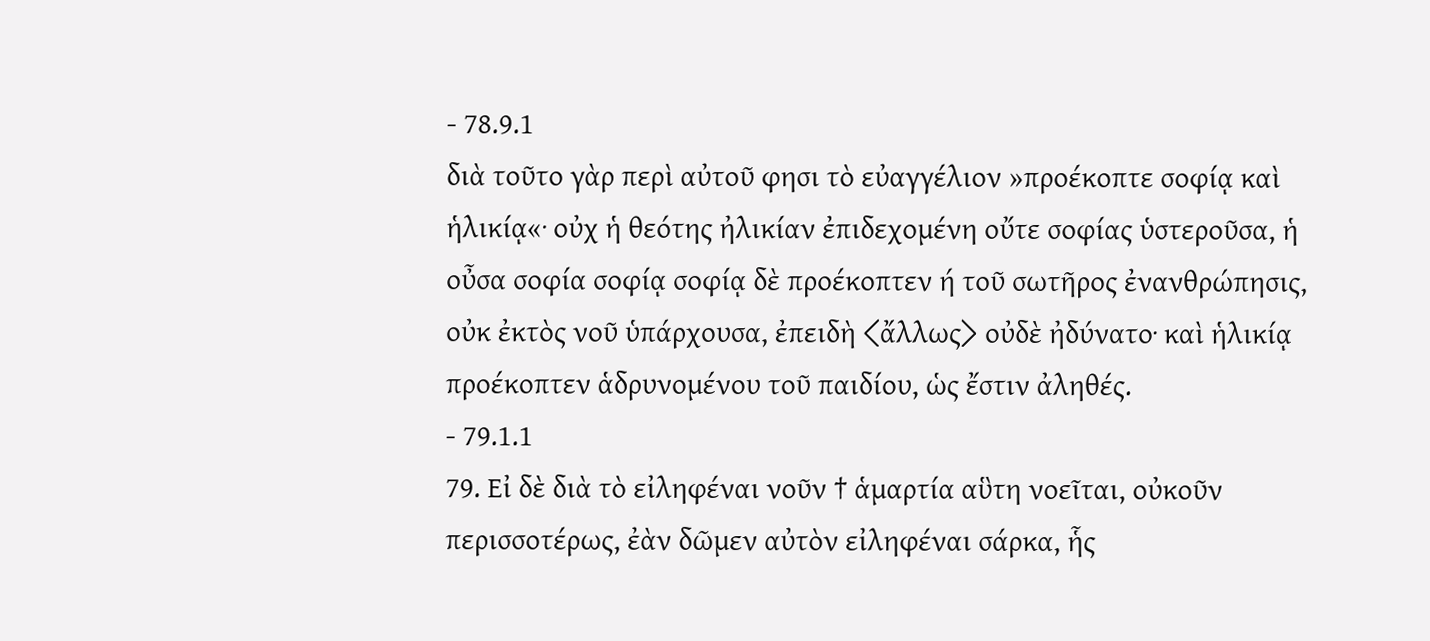- 78.9.1
διὰ τοῦτο γὰρ περὶ αὐτοῦ φησι τὸ εὐαγγέλιον »προέκοπτε σοφίᾳ καὶ ἡλικίᾳ«· οὐχ ἡ θεότης ἠλικίαν ἐπιδεχομένη οὔτε σοφίας ὑστεροῦσα, ἡ οὖσα σοφία σοφίᾳ σοφίᾳ δὲ προέκοπτεν ή τοῦ σωτῆρος ἐνανθρώπησις, οὐκ ἐκτὸς νοῦ ὑπάρχουσα, ἐπειδὴ ⟨ἄλλως⟩ οὐδὲ ἠδύνατο· καὶ ἡλικίᾳ προέκοπτεν ἁδρυνομένου τοῦ παιδίου, ὡς ἔστιν ἀληθές.
- 79.1.1
79. Εἰ δὲ διὰ τὸ εἰληφέναι νοῦν † ἁμαρτία αὓτη νοεῖται, οὐκοῦν περισσοτέρως, ἐὰν δῶμεν αὐτὸν εἰληφέναι σάρκα, ἧς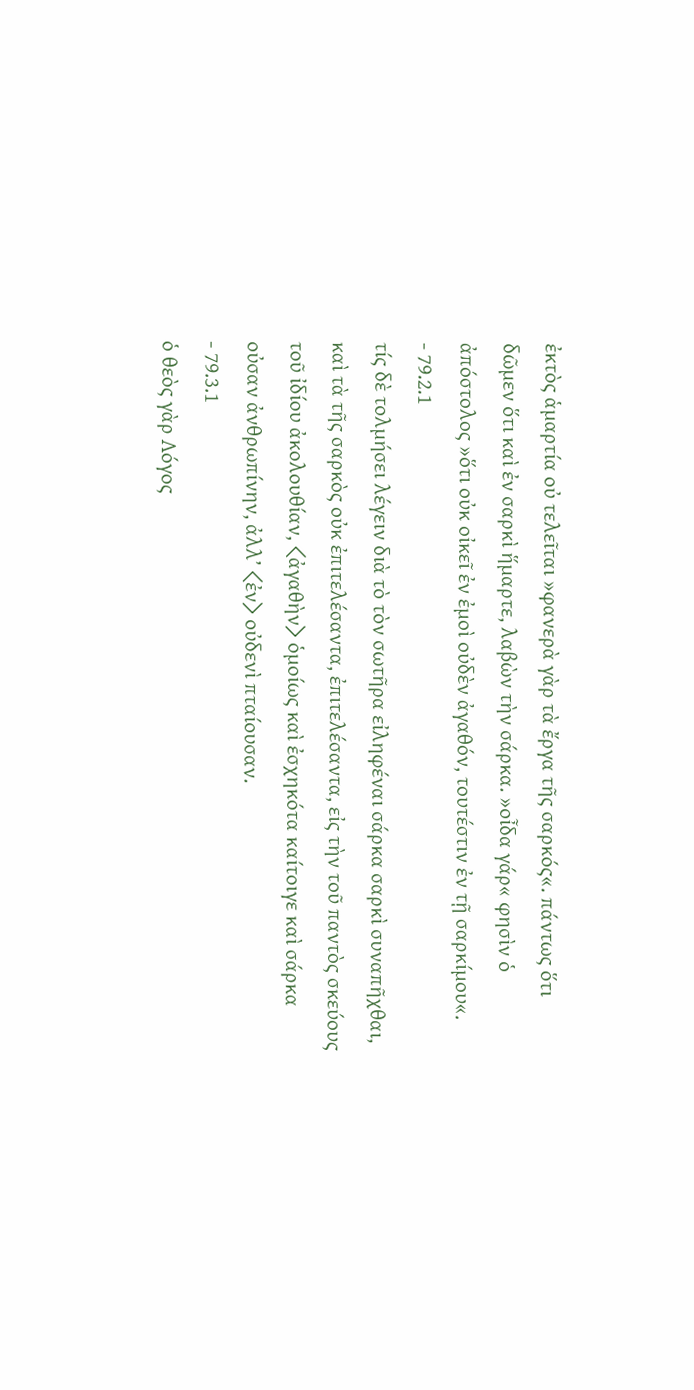ἐκτὸς ἁμαρτία οὐ τελεῖται »φανερὰ γὰρ τὰ ἔργα τῆς σαρκός«. πάντως ὅτι δῶμεν ὅτι καὶ ἐν σαρκὶ ἥμαρτε, λαβὼν τὴν σάρκα. »οἶδα γάρ« φησὶν ὁ ἀπόστολος »ὅτι οὐκ οἰκεῖ ἐν ἐμοὶ οὐδὲν ἀγαθόν, τουτέστιν ἐν τῇ σαρκίμου«.
- 79.2.1
τίς δὲ τολμήσει λέγειν διὰ τὸ τὸν σωτῆρα εἰληφέναι σάρκα σαρκὶ συναπῆχθαι, καὶ τὰ τῆς σαρκὸς οὐκ ἐπιτελέσαντα, ἐπιτελέσαντα, εἰς τὴν τοῦ παντὸς σκεύους τοῦ ἰδίου ἀκολουθίαν, ⟨ἀγαθὴν⟩ ὁμοίως καὶ ἐσχηκότα καίτοιγε καὶ σάρκα οὐσαν ἀνθρωπίνην, ἀλλ’ ⟨ἐν⟩ οὐδενὶ πταίουσαν.
- 79.3.1
ὁ θεὸς γὰρ Λόγος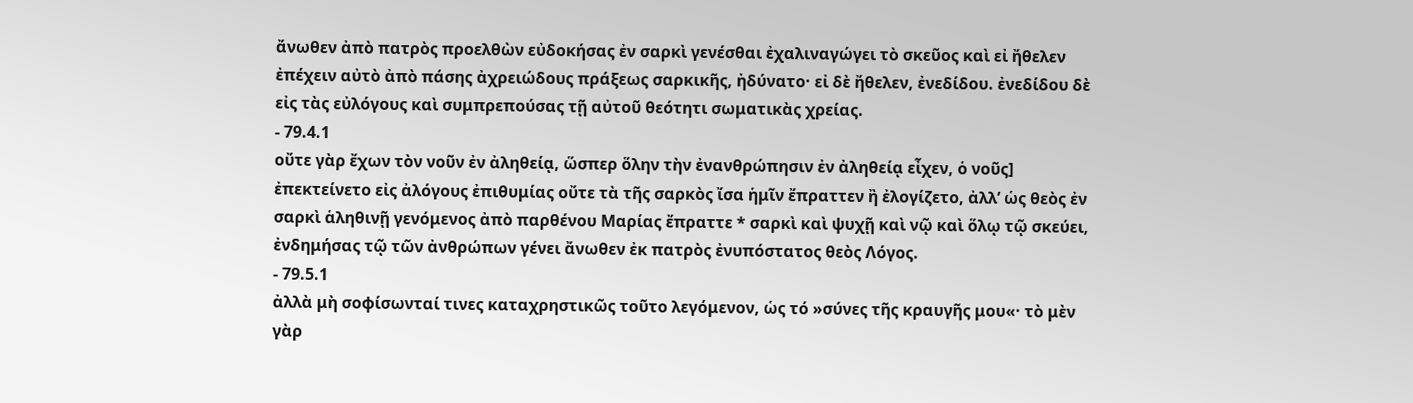ἄνωθεν ἀπὸ πατρὸς προελθὼν εὐδοκήσας ἐν σαρκὶ γενέσθαι ἐχαλιναγώγει τὸ σκεῦος καὶ εἰ ἤθελεν ἐπέχειν αὐτὸ ἀπὸ πάσης ἀχρειώδους πράξεως σαρκικῆς, ἠδύνατο· εἰ δὲ ἤθελεν, ἐνεδίδου. ἐνεδίδου δὲ εἰς τὰς εὐλόγους καὶ συμπρεπούσας τῇ αὐτοῦ θεότητι σωματικὰς χρείας.
- 79.4.1
οὔτε γὰρ ἔχων τὸν νοῦν ἐν ἀληθείᾳ, ὥσπερ ὅλην τὴν ἐνανθρώπησιν ἐν ἀληθείᾳ εἶχεν, ὁ νοῦς] ἐπεκτείνετο εἰς ἀλόγους ἐπιθυμίας οὔτε τὰ τῆς σαρκὸς ἴσα ἡμῖν ἔπραττεν ἢ ἐλογίζετο, ἀλλ’ ὡς θεὸς ἐν σαρκὶ ἁληθινῇ γενόμενος ἀπὸ παρθένου Μαρίας ἔπραττε * σαρκὶ καὶ ψυχῇ καὶ νῷ καὶ ὅλῳ τῷ σκεύει, ἐνδημήσας τῷ τῶν ἀνθρώπων γένει ἄνωθεν ἐκ πατρὸς ἐνυπόστατος θεὸς Λόγος.
- 79.5.1
ἀλλὰ μὴ σοφίσωνταί τινες καταχρηστικῶς τοῦτο λεγόμενον, ὡς τό »σύνες τῆς κραυγῆς μου«· τὸ μὲν γὰρ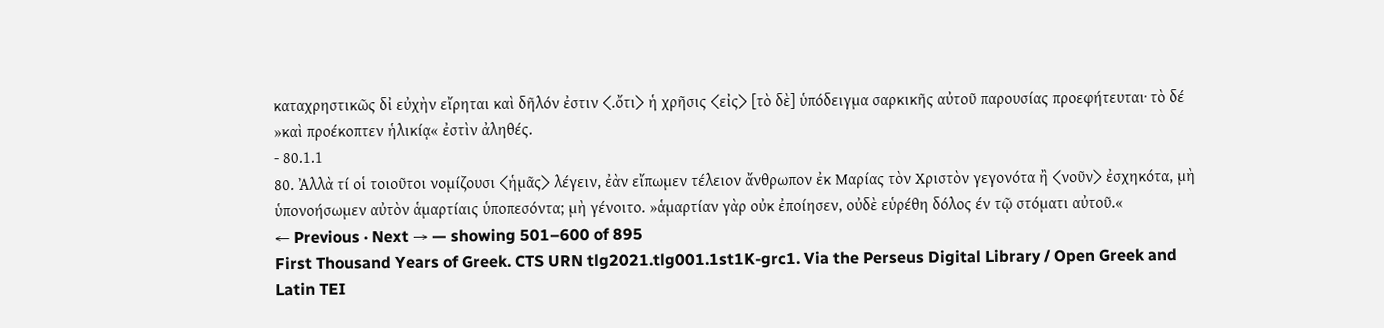καταχρηστικῶς δἰ εὐχὴν εἴρηται καὶ δῆλόν ἐστιν ⟨.ὄτι⟩ ἡ χρῆσις ⟨εἰς⟩ [τὸ δὲ] ὑπόδειγμα σαρκικῆς αὐτοῦ παρουσίας προεφήτευται· τὸ δέ »καὶ προέκοπτεν ἡλικίᾳ« ἐστὶν ἀληθές.
- 80.1.1
80. Ἀλλὰ τί οἱ τοιοῦτοι νομίζουσι ⟨ἡμᾶς⟩ λέγειν, ἐὰν εἴπωμεν τέλειον ἄνθρωπον ἐκ Μαρίας τὸν Χριστὸν γεγονότα ἢ ⟨νοῦν⟩ ἐσχηκότα, μὴ ὑπονοήσωμεν αὐτὸν ἁμαρτίαις ὑποπεσόντα; μὴ γένοιτο. »ἁμαρτίαν γὰρ οὐκ ἐποίησεν, οὐδὲ εὑρέθη δόλος έν τῷ στόματι αὐτοῦ.«
← Previous · Next → — showing 501–600 of 895
First Thousand Years of Greek. CTS URN tlg2021.tlg001.1st1K-grc1. Via the Perseus Digital Library / Open Greek and Latin TEI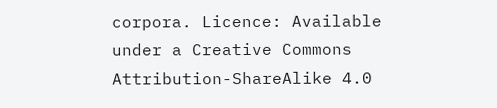corpora. Licence: Available under a Creative Commons Attribution-ShareAlike 4.0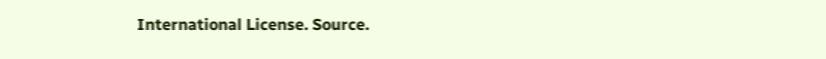International License. Source.